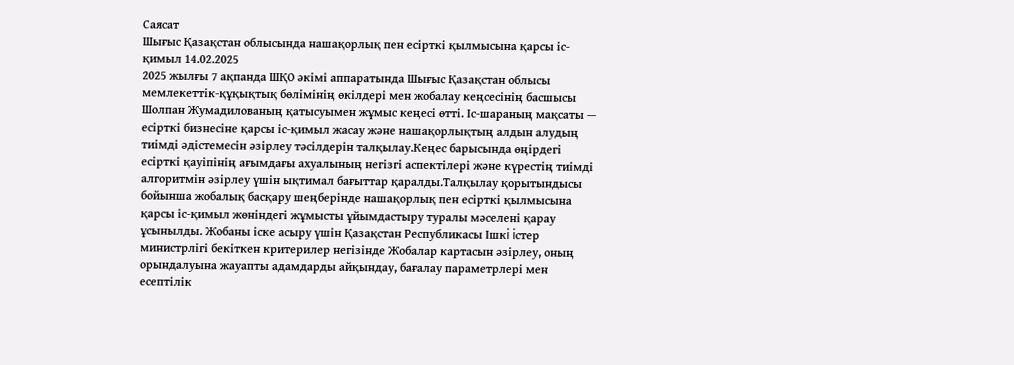Саясат
Шығыс Қазақстан облысында нашақорлық пен есірткі қылмысына қарсы іс-қимыл 14.02.2025
2025 жылғы 7 ақпанда ШҚО әкімі аппаратында Шығыс Қазақстан облысы мемлекеттік-құқықтық бөлімінің өкілдері мен жобалау кеңсесінің басшысы Шолпан Жумадилованың қатысуымен жұмыс кеңесі өтті. Іс-шараның мақсаты — есірткі бизнесіне қарсы іс-қимыл жасау және нашақорлықтың алдын алудың тиімді әдістемесін әзірлеу тәсілдерін талқылау.Кеңес барысында өңірдегі есірткі қауіпінің ағымдағы ахуалының негізгі аспектілері және күрестің тиімді алгоритмін әзірлеу үшін ықтимал бағыттар қаралды.Талқылау қорытындысы бойынша жобалық басқару шеңберінде нашақорлық пен есірткі қылмысына қарсы іс-қимыл жөніндегі жұмысты ұйымдастыру туралы мәселені қарау ұсынылды. Жобаны iске асыру үшiн Қазақстан Республикасы Iшкi iстер министрлiгi бекiткен критерилер негiзiнде Жобалар картасын әзiрлеу, оның орындалуына жауапты адамдарды айқындау, бағалау параметрлерi мен есептiлiк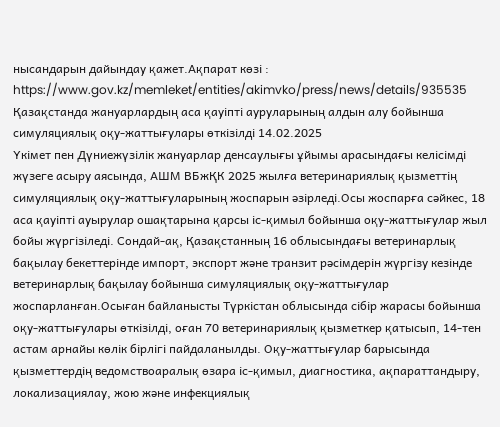нысандарын дайындау қажет.Ақпарат көзі : https://www.gov.kz/memleket/entities/akimvko/press/news/details/935535
Қазақстанда жануарлардың аса қауіпті ауруларының алдын алу бойынша симуляциялық оқу-жаттығулары өткізілді 14.02.2025
Үкімет пен Дүниежүзілік жануарлар денсаулығы ұйымы арасындағы келісімді жүзеге асыру аясында, АШМ ВБжҚК 2025 жылға ветеринариялық қызметтің симуляциялық оқу-жаттығуларының жоспарын әзірледі.Осы жоспарға сәйкес, 18 аса қауіпті ауырулар ошақтарына қарсы іс-қимыл бойынша оқу-жаттығулар жыл бойы жүргізіледі. Сондай-ақ, Қазақстанның 16 облысындағы ветеринарлық бақылау бекеттерінде импорт, экспорт және транзит рәсімдерін жүргізу кезінде ветеринарлық бақылау бойынша симуляциялық оқу-жаттығулар жоспарланған.Осыған байланысты Түркістан облысында сібір жарасы бойынша оқу-жаттығулары өткізілді, оған 70 ветеринариялық қызметкер қатысып, 14-тен астам арнайы көлік бірлігі пайдаланылды. Оқу-жаттығулар барысында қызметтердің ведомствоаралық өзара іс-қимыл, диагностика, ақпараттандыру, локализациялау, жою және инфекциялық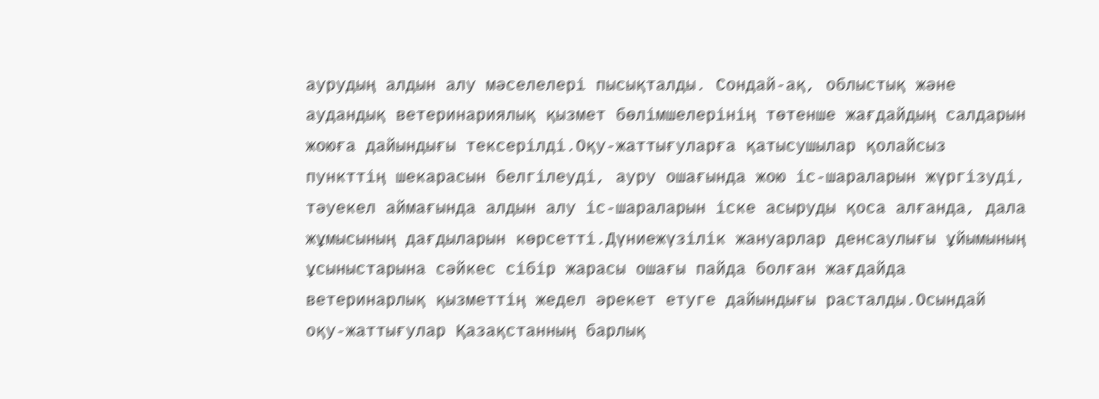аурудың алдын алу мәселелері пысықталды. Сондай-ақ, облыстық және аудандық ветеринариялық қызмет бөлімшелерінің төтенше жағдайдың салдарын жоюға дайындығы тексерілді.Оқу-жаттығуларға қатысушылар қолайсыз пункттің шекарасын белгілеуді, ауру ошағында жою іс-шараларын жүргізуді, тәуекел аймағында алдын алу іс-шараларын іске асыруды қоса алғанда, дала жұмысының дағдыларын көрсетті.Дүниежүзілік жануарлар денсаулығы ұйымының ұсыныстарына сәйкес сібір жарасы ошағы пайда болған жағдайда ветеринарлық қызметтің жедел әрекет етуге дайындығы расталды.Осындай оқу-жаттығулар Қазақстанның барлық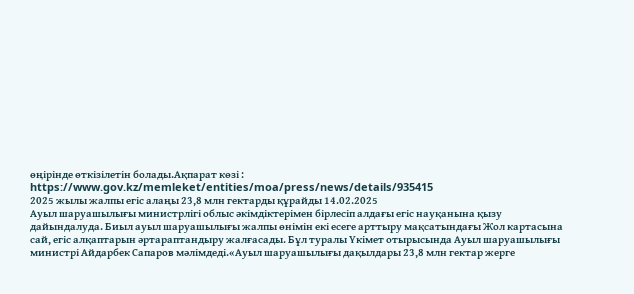өңірінде өткізілетін болады.Ақпарат көзі : https://www.gov.kz/memleket/entities/moa/press/news/details/935415
2025 жылы жалпы егіс алаңы 23,8 млн гектарды құрайды 14.02.2025
Ауыл шаруашылығы министрлігі облыс әкімдіктерімен бірлесіп алдағы егіс науқанына қызу дайындалуда. Биыл ауыл шаруашылығы жалпы өнімін екі есеге арттыру мақсатындағы Жол картасына сай, егіс алқаптарын әртараптандыру жалғасады. Бұл туралы Үкімет отырысында Ауыл шаруашылығы министрі Айдарбек Сапаров мәлімдеді.«Ауыл шаруашылығы дақылдары 23,8 млн гектар жерге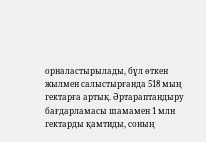орналастырылады, бұл өткен жылмен салыстырғанда 518 мың гектарға артық. Әртараптандыру бағдарламасы шамамен 1 млн гектарды қамтиды, соның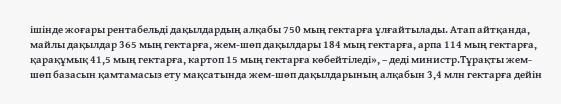ішінде жоғары рентабельді дақылдардың алқабы 750 мың гектарға ұлғайтылады. Атап айтқанда, майлы дақылдар 365 мың гектарға, жем-шөп дақылдары 184 мың гектарға, арпа 114 мың гектарға, қарақұмық 41,5 мың гектарға, картоп 15 мың гектарға көбейтіледі», – деді министр.Тұрақты жем-шөп базасын қамтамасыз ету мақсатында жем-шөп дақылдарының алқабын 3,4 млн гектарға дейін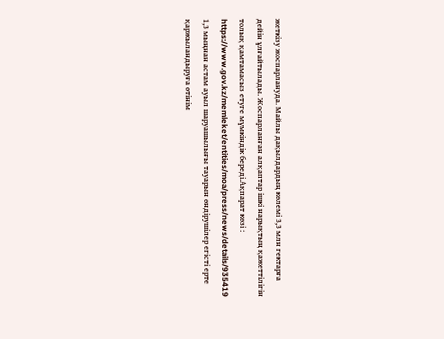жеткізу жоспарлануда. Майлы дақылдардың көлемі 3,3 млн гектарға дейін ұлғайтылады. Жоспарланған алқаптар ішкі нарықтың қажеттілігін толық қамтамасыз етуге мүмкіндік береді.Ақпарат көзі : https://www.gov.kz/memleket/entities/moa/press/news/details/935419
1,3 мыңнан астам ауыл шаруашылығы тауарын өндірушілер егісті ерте қаржыландыруға өтінім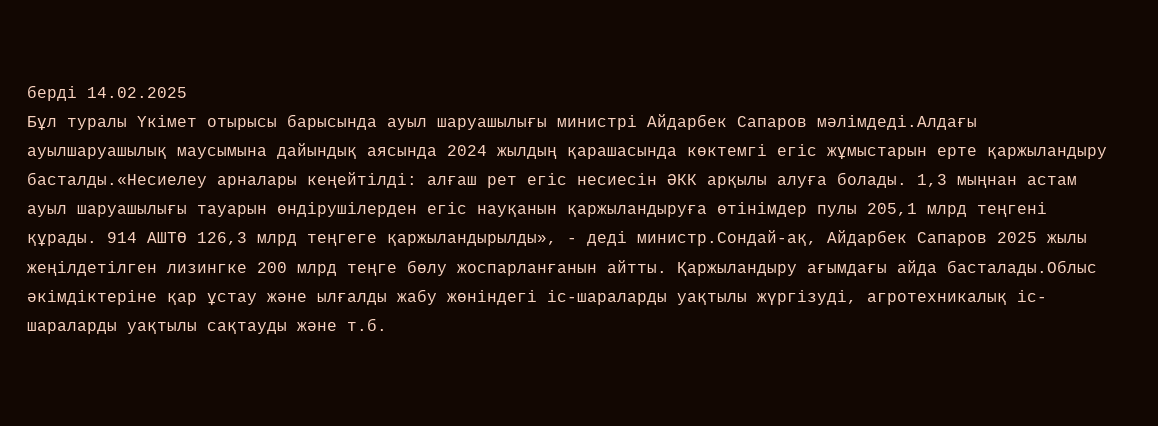берді 14.02.2025
Бұл туралы Үкімет отырысы барысында ауыл шаруашылығы министрі Айдарбек Сапаров мәлімдеді.Алдағы ауылшаруашылық маусымына дайындық аясында 2024 жылдың қарашасында көктемгі егіс жұмыстарын ерте қаржыландыру басталды.«Несиелеу арналары кеңейтілді: алғаш рет егіс несиесін ӘКК арқылы алуға болады. 1,3 мыңнан астам ауыл шаруашылығы тауарын өндірушілерден егіс науқанын қаржыландыруға өтінімдер пулы 205,1 млрд теңгені құрады. 914 АШТӨ 126,3 млрд теңгеге қаржыландырылды», - деді министр.Сондай-ақ, Айдарбек Сапаров 2025 жылы жеңілдетілген лизингке 200 млрд теңге бөлу жоспарланғанын айтты. Қаржыландыру ағымдағы айда басталады.Облыс әкімдіктеріне қар ұстау және ылғалды жабу жөніндегі іс-шараларды уақтылы жүргізуді, агротехникалық іс-шараларды уақтылы сақтауды және т.б.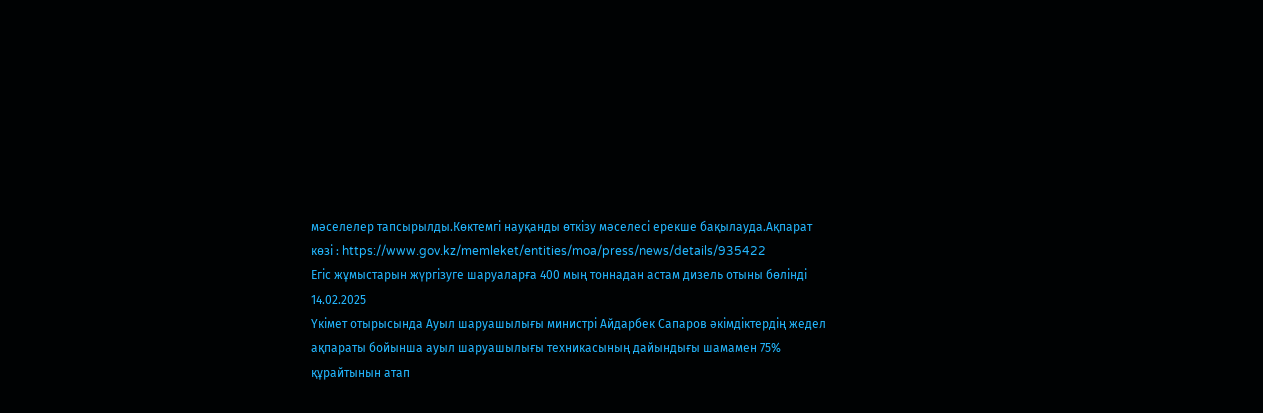мәселелер тапсырылды.Көктемгі науқанды өткізу мәселесі ерекше бақылауда.Ақпарат көзі : https://www.gov.kz/memleket/entities/moa/press/news/details/935422
Егіс жұмыстарын жүргізуге шаруаларға 400 мың тоннадан астам дизель отыны бөлінді 14.02.2025
Үкімет отырысында Ауыл шаруашылығы министрі Айдарбек Сапаров әкімдіктердің жедел ақпараты бойынша ауыл шаруашылығы техникасының дайындығы шамамен 75% құрайтынын атап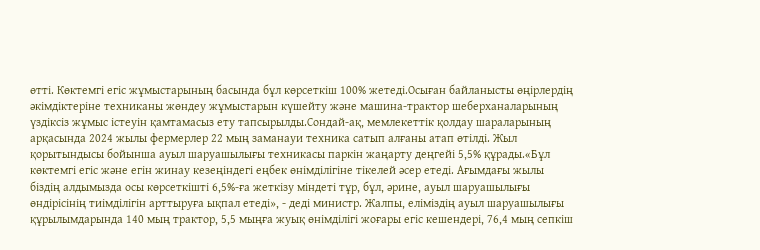өтті. Көктемгі егіс жұмыстарының басында бұл көрсеткіш 100% жетеді.Осыған байланысты өңірлердің әкімдіктеріне техниканы жөндеу жұмыстарын күшейту және машина-трактор шеберханаларының үздіксіз жұмыс істеуін қамтамасыз ету тапсырылды.Сондай-ақ, мемлекеттік қолдау шараларының арқасында 2024 жылы фермерлер 22 мың заманауи техника сатып алғаны атап өтілді. Жыл қорытындысы бойынша ауыл шаруашылығы техникасы паркін жаңарту деңгейі 5,5% құрады.«Бұл көктемгі егіс және егін жинау кезеңіндегі еңбек өнімділігіне тікелей әсер етеді. Ағымдағы жылы біздің алдымызда осы көрсеткішті 6,5%-ға жеткізу міндеті тұр, бұл, әрине, ауыл шаруашылығы өндірісінің тиімділігін арттыруға ықпал етеді», - деді министр. Жалпы, еліміздің ауыл шаруашылығы құрылымдарында 140 мың трактор, 5,5 мыңға жуық өнімділігі жоғары егіс кешендері, 76,4 мың сепкіш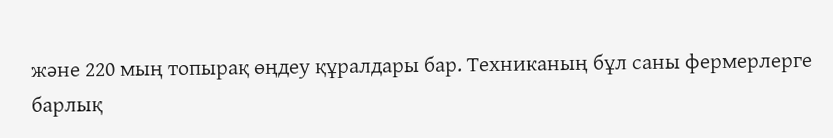және 220 мың топырақ өңдеу құралдары бар. Техниканың бұл саны фермерлерге барлық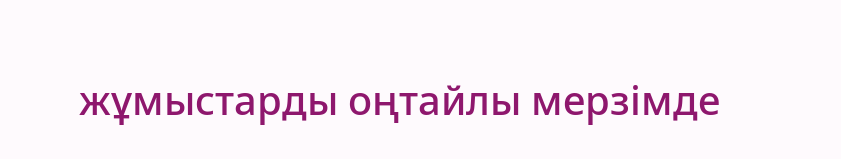жұмыстарды оңтайлы мерзімде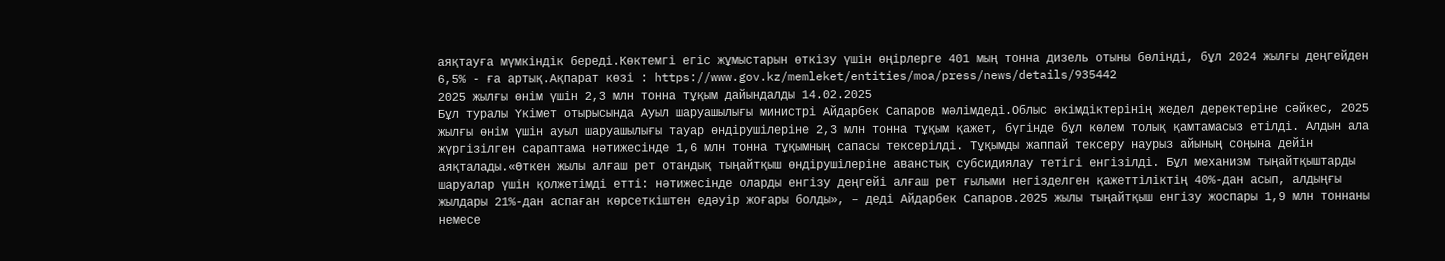аяқтауға мүмкіндік береді.Көктемгі егіс жұмыстарын өткізу үшін өңірлерге 401 мың тонна дизель отыны бөлінді, бұл 2024 жылғы деңгейден 6,5% - ға артық.Ақпарат көзі : https://www.gov.kz/memleket/entities/moa/press/news/details/935442
2025 жылғы өнім үшін 2,3 млн тонна тұқым дайындалды 14.02.2025
Бұл туралы Үкімет отырысында Ауыл шаруашылығы министрі Айдарбек Сапаров мәлімдеді.Облыс әкімдіктерінің жедел деректеріне сәйкес, 2025 жылғы өнім үшін ауыл шаруашылығы тауар өндірушілеріне 2,3 млн тонна тұқым қажет, бүгінде бұл көлем толық қамтамасыз етілді. Алдын ала жүргізілген сараптама нәтижесінде 1,6 млн тонна тұқымның сапасы тексерілді. Тұқымды жаппай тексеру наурыз айының соңына дейін аяқталады.«Өткен жылы алғаш рет отандық тыңайтқыш өндірушілеріне аванстық субсидиялау тетігі енгізілді. Бұл механизм тыңайтқыштарды шаруалар үшін қолжетімді етті: нәтижесінде оларды енгізу деңгейі алғаш рет ғылыми негізделген қажеттіліктің 40%-дан асып, алдыңғы жылдары 21%-дан аспаған көрсеткіштен едәуір жоғары болды», – деді Айдарбек Сапаров.2025 жылы тыңайтқыш енгізу жоспары 1,9 млн тоннаны немесе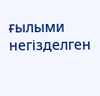ғылыми негізделген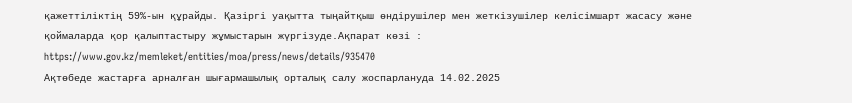қажеттіліктің 59%-ын құрайды. Қазіргі уақытта тыңайтқыш өндірушілер мен жеткізушілер келісімшарт жасасу және қоймаларда қор қалыптастыру жұмыстарын жүргізуде.Ақпарат көзі : https://www.gov.kz/memleket/entities/moa/press/news/details/935470
Ақтөбеде жастарға арналған шығармашылық орталық салу жоспарлануда 14.02.2025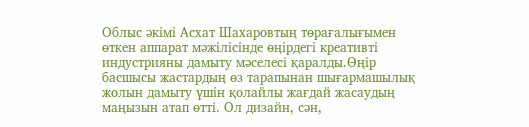Облыс әкімі Асхат Шахаровтың төрағалығымен өткен аппарат мәжілісінде өңірдегі креативті индустрияны дамыту мәселесі қаралды.Өңір басшысы жастардың өз тарапынан шығармашылық жолын дамыту үшін қолайлы жағдай жасаудың маңызын атап өтті. Ол дизайн, сән,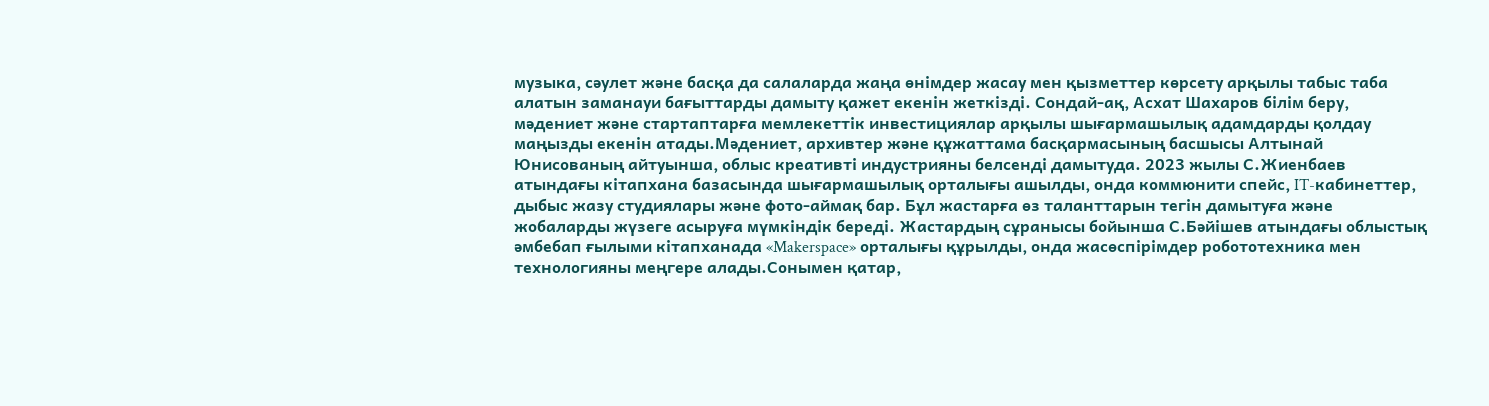музыка, сәулет және басқа да салаларда жаңа өнімдер жасау мен қызметтер көрсету арқылы табыс таба алатын заманауи бағыттарды дамыту қажет екенін жеткізді. Сондай-ақ, Асхат Шахаров білім беру, мәдениет және стартаптарға мемлекеттік инвестициялар арқылы шығармашылық адамдарды қолдау маңызды екенін атады.Мәдениет, архивтер және құжаттама басқармасының басшысы Алтынай Юнисованың айтуынша, облыс креативті индустрияны белсенді дамытуда. 2023 жылы С.Жиенбаев атындағы кітапхана базасында шығармашылық орталығы ашылды, онда коммюнити спейс, IT-кабинеттер, дыбыс жазу студиялары және фото-аймақ бар. Бұл жастарға өз таланттарын тегін дамытуға және жобаларды жүзеге асыруға мүмкіндік береді. Жастардың сұранысы бойынша С.Бәйішев атындағы облыстық әмбебап ғылыми кітапханада «Makerspace» орталығы құрылды, онда жасөспірімдер робототехника мен технологияны меңгере алады.Сонымен қатар,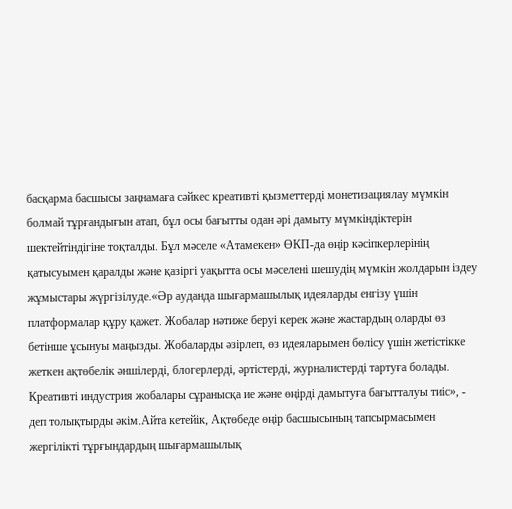басқарма басшысы заңнамаға сәйкес креативті қызметтерді монетизациялау мүмкін болмай тұрғандығын атап, бұл осы бағытты одан әрі дамыту мүмкіндіктерін шектейтіндігіне тоқталды. Бұл мәселе «Атамекен» ӨКП-да өңір кәсіпкерлерінің қатысуымен қаралды және қазіргі уақытта осы мәселені шешудің мүмкін жолдарын іздеу жұмыстары жүргізілуде.«Әр ауданда шығармашылық идеяларды енгізу үшін платформалар құру қажет. Жобалар нәтиже беруі керек және жастардың оларды өз бетінше ұсынуы маңызды. Жобаларды әзірлеп, өз идеяларымен бөлісу үшін жетістікке жеткен ақтөбелік әншілерді, блогерлерді, әртістерді, журналистерді тартуға болады. Креативті индустрия жобалары сұранысқа ие және өңірді дамытуға бағытталуы тиіс», - деп толықтырды әкім.Айта кетейік, Ақтөбеде өңір басшысының тапсырмасымен жергілікті тұрғындардың шығармашылық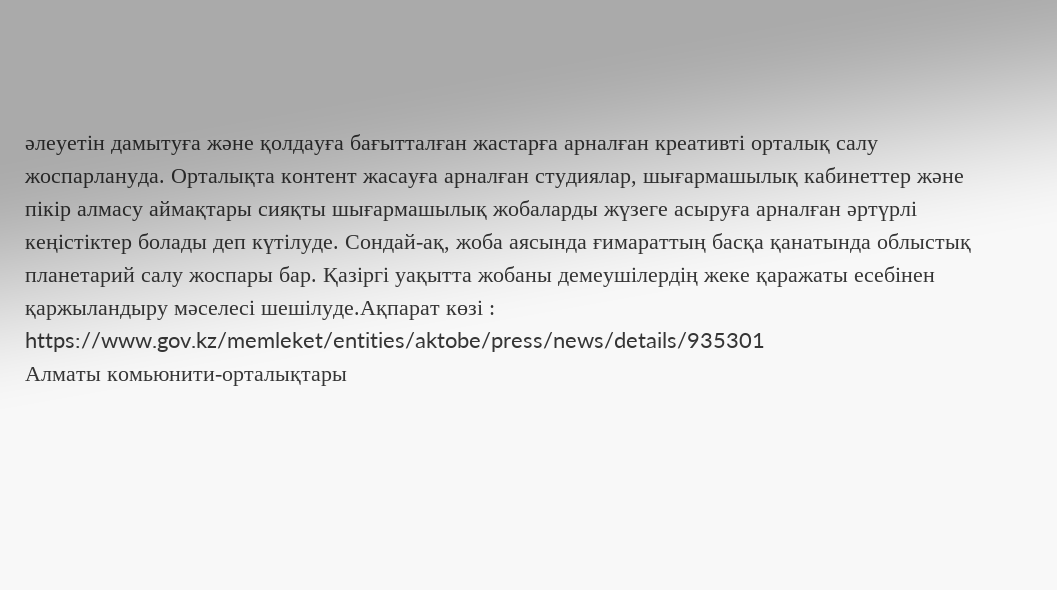әлеуетін дамытуға және қолдауға бағытталған жастарға арналған креативті орталық салу жоспарлануда. Орталықта контент жасауға арналған студиялар, шығармашылық кабинеттер және пікір алмасу аймақтары сияқты шығармашылық жобаларды жүзеге асыруға арналған әртүрлі кеңістіктер болады деп күтілуде. Сондай-ақ, жоба аясында ғимараттың басқа қанатында облыстық планетарий салу жоспары бар. Қазіргі уақытта жобаны демеушілердің жеке қаражаты есебінен қаржыландыру мәселесі шешілуде.Ақпарат көзі : https://www.gov.kz/memleket/entities/aktobe/press/news/details/935301
Алматы комьюнити-орталықтары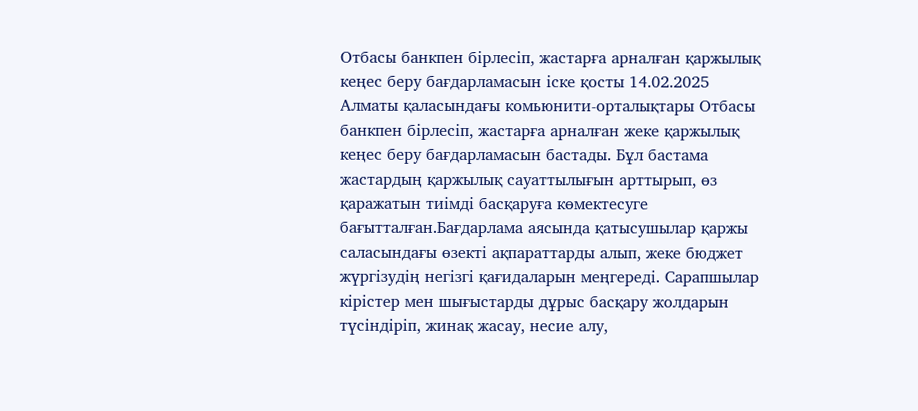Отбасы банкпен бірлесіп, жастарға арналған қаржылық кеңес беру бағдарламасын іске қосты 14.02.2025
Алматы қаласындағы комьюнити-орталықтары Отбасы банкпен бірлесіп, жастарға арналған жеке қаржылық кеңес беру бағдарламасын бастады. Бұл бастама жастардың қаржылық сауаттылығын арттырып, өз қаражатын тиімді басқаруға көмектесуге бағытталған.Бағдарлама аясында қатысушылар қаржы саласындағы өзекті ақпараттарды алып, жеке бюджет жүргізудің негізгі қағидаларын меңгереді. Сарапшылар кірістер мен шығыстарды дұрыс басқару жолдарын түсіндіріп, жинақ жасау, несие алу,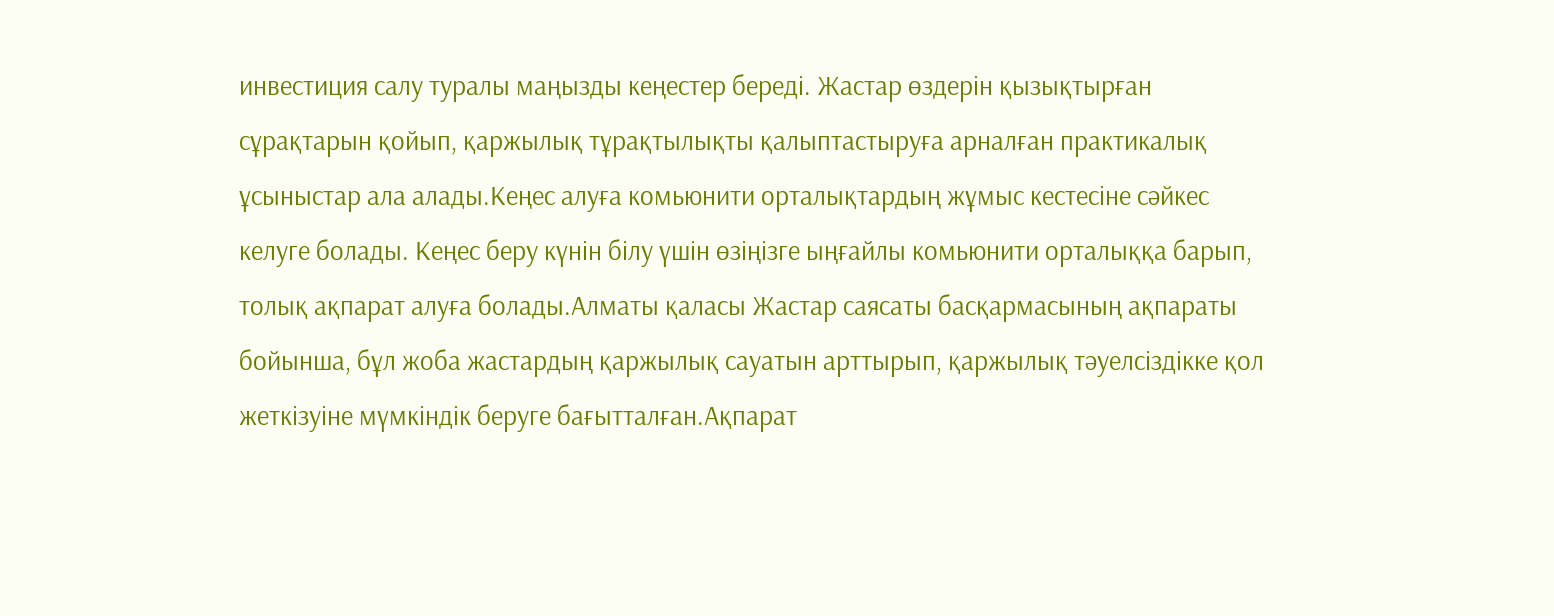инвестиция салу туралы маңызды кеңестер береді. Жастар өздерін қызықтырған сұрақтарын қойып, қаржылық тұрақтылықты қалыптастыруға арналған практикалық ұсыныстар ала алады.Кеңес алуға комьюнити орталықтардың жұмыс кестесіне сәйкес келуге болады. Кеңес беру күнін білу үшін өзіңізге ыңғайлы комьюнити орталыққа барып, толық ақпарат алуға болады.Алматы қаласы Жастар саясаты басқармасының ақпараты бойынша, бұл жоба жастардың қаржылық сауатын арттырып, қаржылық тәуелсіздікке қол жеткізуіне мүмкіндік беруге бағытталған.Ақпарат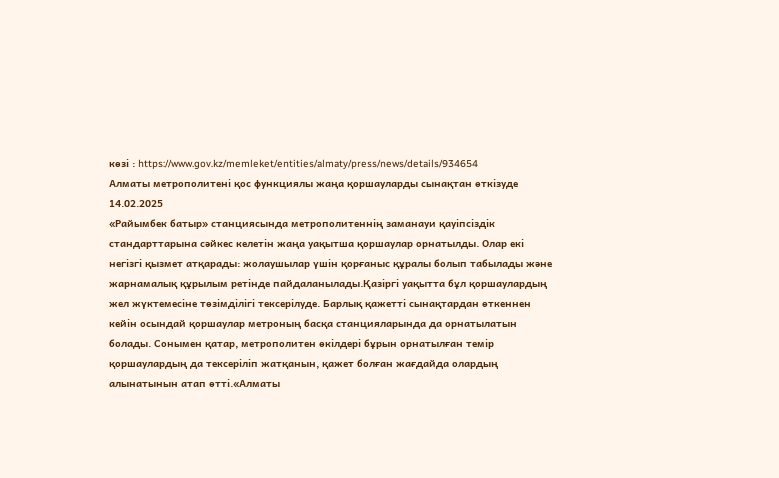көзі : https://www.gov.kz/memleket/entities/almaty/press/news/details/934654
Алматы метрополитені қос функциялы жаңа қоршауларды сынақтан өткізуде 14.02.2025
«Райымбек батыр» станциясында метрополитеннің заманауи қауіпсіздік стандарттарына сәйкес келетін жаңа уақытша қоршаулар орнатылды. Олар екі негізгі қызмет атқарады: жолаушылар үшін қорғаныс құралы болып табылады және жарнамалық құрылым ретінде пайдаланылады.Қазіргі уақытта бұл қоршаулардың жел жүктемесіне төзімділігі тексерілуде. Барлық қажетті сынақтардан өткеннен кейін осындай қоршаулар метроның басқа станцияларында да орнатылатын болады. Сонымен қатар, метрополитен өкілдері бұрын орнатылған темір қоршаулардың да тексеріліп жатқанын, қажет болған жағдайда олардың алынатынын атап өтті.«Алматы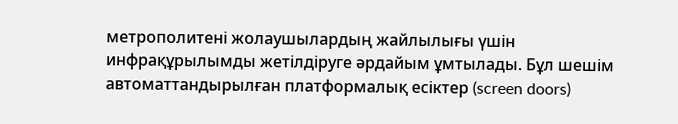метрополитені жолаушылардың жайлылығы үшін инфрақұрылымды жетілдіруге әрдайым ұмтылады. Бұл шешім автоматтандырылған платформалық есіктер (screen doors)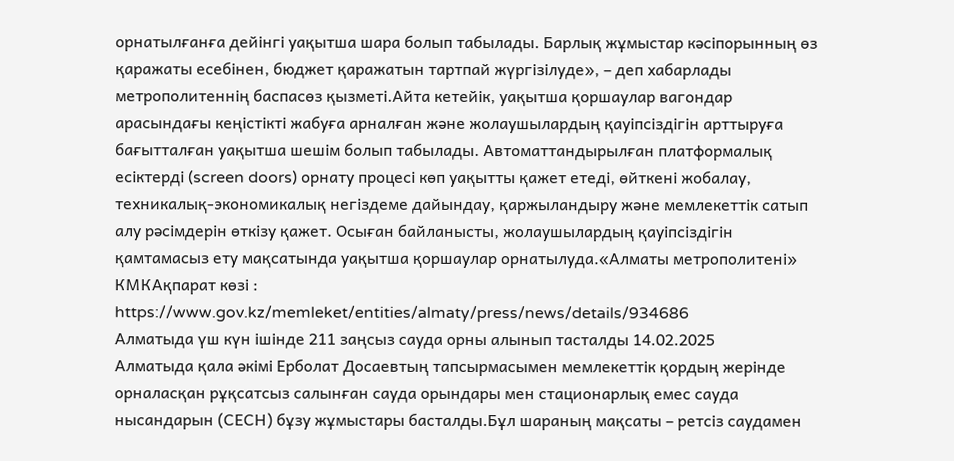орнатылғанға дейінгі уақытша шара болып табылады. Барлық жұмыстар кәсіпорынның өз қаражаты есебінен, бюджет қаражатын тартпай жүргізілуде», – деп хабарлады метрополитеннің баспасөз қызметі.Айта кетейік, уақытша қоршаулар вагондар арасындағы кеңістікті жабуға арналған және жолаушылардың қауіпсіздігін арттыруға бағытталған уақытша шешім болып табылады. Автоматтандырылған платформалық есіктерді (screen doors) орнату процесі көп уақытты қажет етеді, өйткені жобалау, техникалық-экономикалық негіздеме дайындау, қаржыландыру және мемлекеттік сатып алу рәсімдерін өткізу қажет. Осыған байланысты, жолаушылардың қауіпсіздігін қамтамасыз ету мақсатында уақытша қоршаулар орнатылуда.«Алматы метрополитені» КМКАқпарат көзі : https://www.gov.kz/memleket/entities/almaty/press/news/details/934686
Алматыда үш күн ішінде 211 заңсыз сауда орны алынып тасталды 14.02.2025
Алматыда қала әкімі Ерболат Досаевтың тапсырмасымен мемлекеттік қордың жерінде орналасқан рұқсатсыз салынған сауда орындары мен стационарлық емес сауда нысандарын (СЕСН) бұзу жұмыстары басталды.Бұл шараның мақсаты – ретсіз саудамен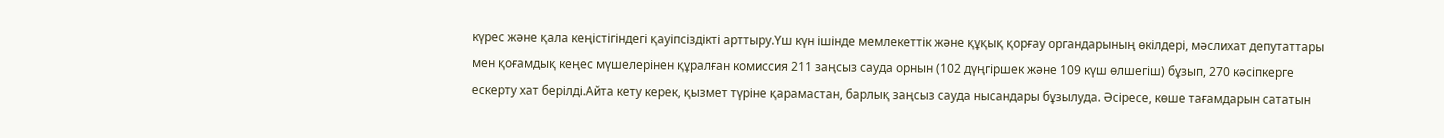күрес және қала кеңістігіндегі қауіпсіздікті арттыру.Үш күн ішінде мемлекеттік және құқық қорғау органдарының өкілдері, мәслихат депутаттары мен қоғамдық кеңес мүшелерінен құралған комиссия 211 заңсыз сауда орнын (102 дүңгіршек және 109 күш өлшегіш) бұзып, 270 кәсіпкерге ескерту хат берілді.Айта кету керек, қызмет түріне қарамастан, барлық заңсыз сауда нысандары бұзылуда. Әсіресе, көше тағамдарын сататын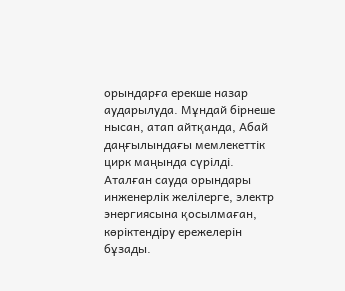орындарға ерекше назар аударылуда. Мұндай бірнеше нысан, атап айтқанда, Абай даңғылындағы мемлекеттік цирк маңында сүрілді. Аталған сауда орындары инженерлік желілерге, электр энергиясына қосылмаған, көріктендіру ережелерін бұзады.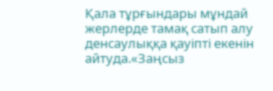Қала тұрғындары мұндай жерлерде тамақ сатып алу денсаулыққа қауіпті екенін айтуда.«Заңсыз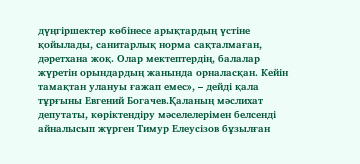дүңгіршектер көбінесе арықтардың үстіне қойылады, санитарлық норма сақталмаған, дәретхана жоқ. Олар мектептердің, балалар жүретін орындардың жанында орналасқан. Кейін тамақтан улануы ғажап емес», – дейді қала тұрғыны Евгений Богачев.Қаланың мәслихат депутаты, көріктендіру мәселелерімен белсенді айналысып жүрген Тимур Елеусізов бұзылған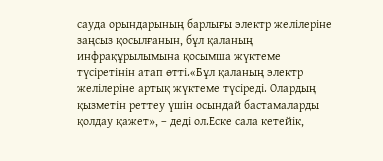сауда орындарының барлығы электр желілеріне заңсыз қосылғанын, бұл қаланың инфрақұрылымына қосымша жүктеме түсіретінін атап өтті.«Бұл қаланың электр желілеріне артық жүктеме түсіреді. Олардың қызметін реттеу үшін осындай бастамаларды қолдау қажет», – деді ол.Еске сала кетейік,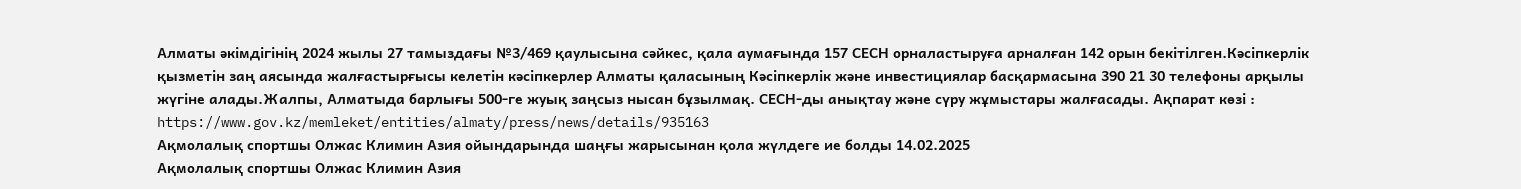Алматы әкімдігінің 2024 жылы 27 тамыздағы №3/469 қаулысына сәйкес, қала аумағында 157 СЕСН орналастыруға арналған 142 орын бекітілген.Кәсіпкерлік қызметін заң аясында жалғастырғысы келетін кәсіпкерлер Алматы қаласының Кәсіпкерлік және инвестициялар басқармасына 390 21 30 телефоны арқылы жүгіне алады.Жалпы, Алматыда барлығы 500-ге жуық заңсыз нысан бұзылмақ. СЕСН-ды анықтау және сүру жұмыстары жалғасады. Ақпарат көзі : https://www.gov.kz/memleket/entities/almaty/press/news/details/935163
Ақмолалық спортшы Олжас Климин Азия ойындарында шаңғы жарысынан қола жүлдеге ие болды 14.02.2025
Ақмолалық спортшы Олжас Климин Азия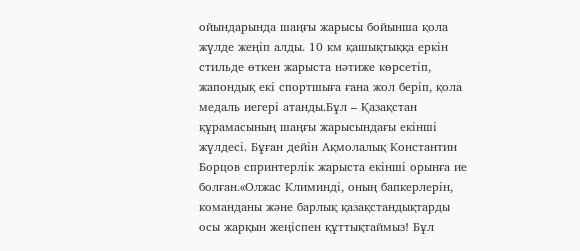ойындарында шаңғы жарысы бойынша қола жүлде жеңіп алды. 10 км қашықтыққа еркін стильде өткен жарыста нәтиже көрсетіп, жапондық екі спортшыға ғана жол беріп, қола медаль иегері атанды.Бұл – Қазақстан құрамасының шаңғы жарысындағы екінші жүлдесі. Бұған дейін Ақмолалық Константин Борцов спринтерлік жарыста екінші орынға ие болған.«Олжас Климинді, оның бапкерлерін, команданы және барлық қазақстандықтарды осы жарқын жеңіспен құттықтаймыз! Бұл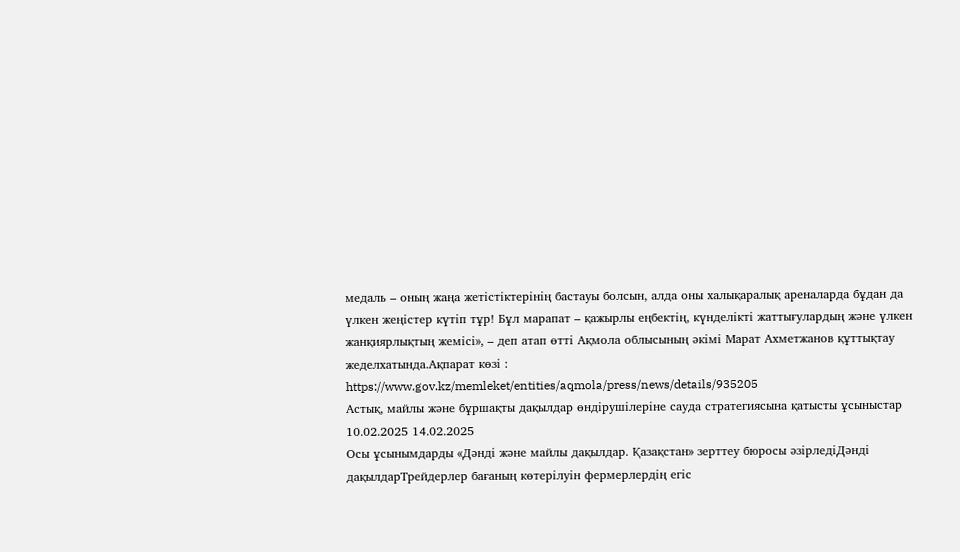медаль – оның жаңа жетістіктерінің бастауы болсын, алда оны халықаралық ареналарда бұдан да үлкен жеңістер күтіп тұр! Бұл марапат – қажырлы еңбектің, күнделікті жаттығулардың және үлкен жанқиярлықтың жемісі», – деп атап өтті Ақмола облысының әкімі Марат Ахметжанов құттықтау жеделхатында.Ақпарат көзі : https://www.gov.kz/memleket/entities/aqmola/press/news/details/935205
Астық, майлы және бұршақты дақылдар өндірушілеріне сауда стратегиясына қатысты ұсыныстар 10.02.2025 14.02.2025
Осы ұсынымдарды «Дәнді және майлы дақылдар. Қазақстан» зерттеу бюросы әзірледіДәнді дақылдарТрейдерлер бағаның көтерілуін фермерлердің егіс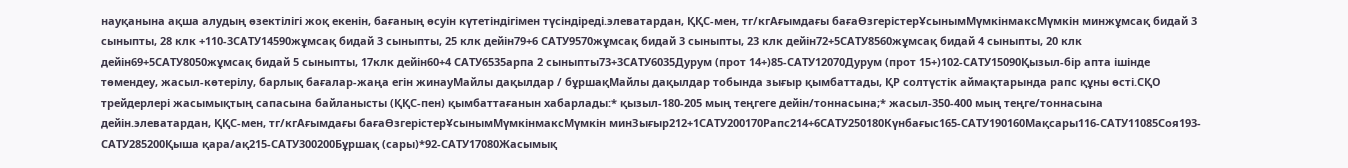науқанына ақша алудың өзектілігі жоқ екенін, бағаның өсуін күтетіндігімен түсіндіреді.элеватардан, ҚҚС-мен, тг/кгАғымдағы бағаӨзгерістерҰсынымМүмкінмаксМүмкін минжұмсақ бидай 3 сыныпты, 28 клк +110-3САТУ14590жұмсақ бидай 3 сыныпты, 25 клк дейін79+6 САТУ9570жұмсақ бидай 3 сыныпты, 23 клк дейін72+5САТУ8560жұмсақ бидай 4 сыныпты, 20 клк дейін69+5САТУ8050жұмсақ бидай 5 сыныпты, 17клк дейін60+4 САТУ6535арпа 2 сыныпты73+3САТУ6035Дурум (прот 14+)85-САТУ12070Дурум (прот 15+)102-САТУ15090Қызыл-бір апта ішінде төмендеу, жасыл-көтерілу, барлық бағалар-жаңа егін жинауМайлы дақылдар / бұршақМайлы дақылдар тобында зығыр қымбаттады, ҚР солтүстік аймақтарында рапс құны өсті.СҚО трейдерлері жасымықтың сапасына байланысты (ҚҚС-пен) қымбаттағанын хабарлады:* қызыл-180-205 мың теңгеге дейін/тоннасына;* жасыл-350-400 мың теңге/тоннасына дейін.элеватардан, ҚҚС-мен, тг/кгАғымдағы бағаӨзгерістерҰсынымМүмкінмаксМүмкін минЗығыр212+1САТУ200170Рапс214+6САТУ250180Күнбағыс165-САТУ190160Мақсары116-САТУ11085Соя193-САТУ285200Қыша қара/ақ215-САТУ300200Бұршақ (сары)*92-САТУ17080Жасымық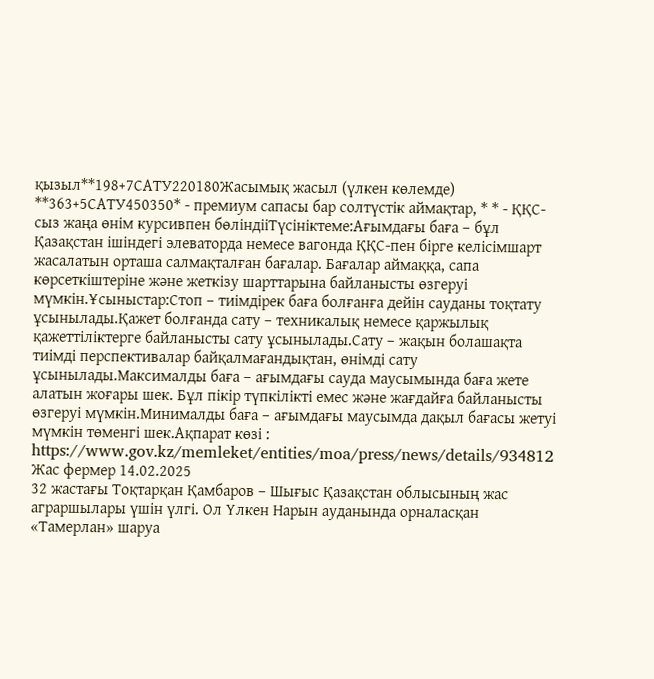қызыл**198+7САТУ220180Жасымық жасыл (үлкен көлемде) **363+5САТУ450350* - премиум сапасы бар солтүстік аймақтар, * * - ҚҚС-сыз жаңа өнім курсивпен бөліндііТүсініктеме:Ағымдағы баға – бұл Қазақстан ішіндегі элеваторда немесе вагонда ҚҚС-пен бірге келісімшарт жасалатын орташа салмақталған бағалар. Бағалар аймаққа, сапа көрсеткіштеріне және жеткізу шарттарына байланысты өзгеруі мүмкін.Ұсыныстар:Стоп – тиімдірек баға болғанға дейін сауданы тоқтату ұсынылады.Қажет болғанда сату – техникалық немесе қаржылық қажеттіліктерге байланысты сату ұсынылады.Сату – жақын болашақта тиімді перспективалар байқалмағандықтан, өнімді сату ұсынылады.Максималды баға – ағымдағы сауда маусымында баға жете алатын жоғары шек. Бұл пікір түпкілікті емес және жағдайға байланысты өзгеруі мүмкін.Минималды баға – ағымдағы маусымда дақыл бағасы жетуі мүмкін төменгі шек.Ақпарат көзі : https://www.gov.kz/memleket/entities/moa/press/news/details/934812
Жас фермер 14.02.2025
32 жастағы Тоқтарқан Қамбаров – Шығыс Қазақстан облысының жас аграршылары үшін үлгі. Ол Үлкен Нарын ауданында орналасқан «Тамерлан» шаруа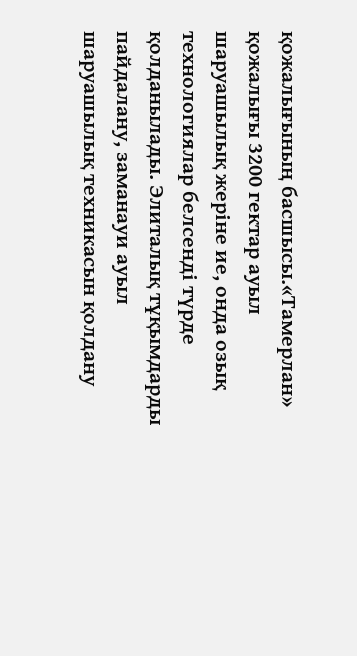қожалығының басшысы.«Тамерлан» қожалығы 3200 гектар ауыл шаруашылық жеріне ие, онда озық технологиялар белсенді түрде қолданылады. Элиталық тұқымдарды пайдалану, заманауи ауыл шаруашылық техникасын қолдану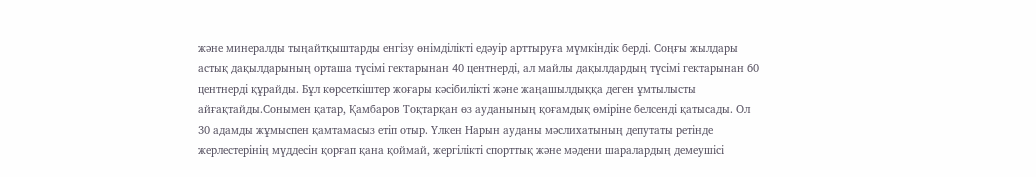және минералды тыңайтқыштарды енгізу өнімділікті едәуір арттыруға мүмкіндік берді. Соңғы жылдары астық дақылдарының орташа түсімі гектарынан 40 центнерді, ал майлы дақылдардың түсімі гектарынан 60 центнерді құрайды. Бұл көрсеткіштер жоғары кәсібилікті және жаңашылдыққа деген ұмтылысты айғақтайды.Сонымен қатар, Қамбаров Тоқтарқан өз ауданының қоғамдық өміріне белсенді қатысады. Ол 30 адамды жұмыспен қамтамасыз етіп отыр. Үлкен Нарын ауданы мәслихатының депутаты ретінде жерлестерінің мүддесін қорғап қана қоймай, жергілікті спорттық және мәдени шаралардың демеушісі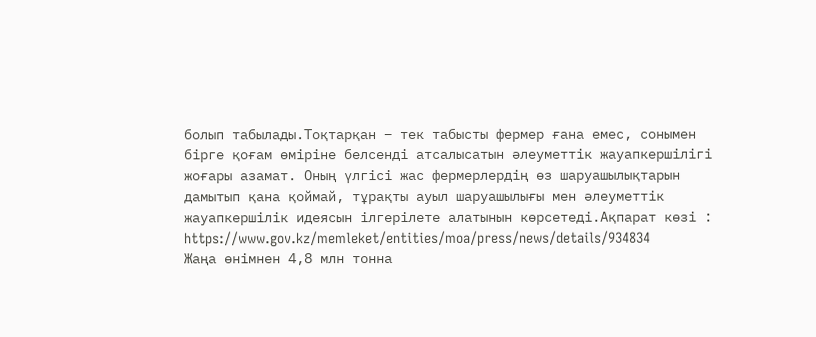болып табылады.Тоқтарқан – тек табысты фермер ғана емес, сонымен бірге қоғам өміріне белсенді атсалысатын әлеуметтік жауапкершілігі жоғары азамат. Оның үлгісі жас фермерлердің өз шаруашылықтарын дамытып қана қоймай, тұрақты ауыл шаруашылығы мен әлеуметтік жауапкершілік идеясын ілгерілете алатынын көрсетеді.Ақпарат көзі : https://www.gov.kz/memleket/entities/moa/press/news/details/934834
Жаңа өнімнен 4,8 млн тонна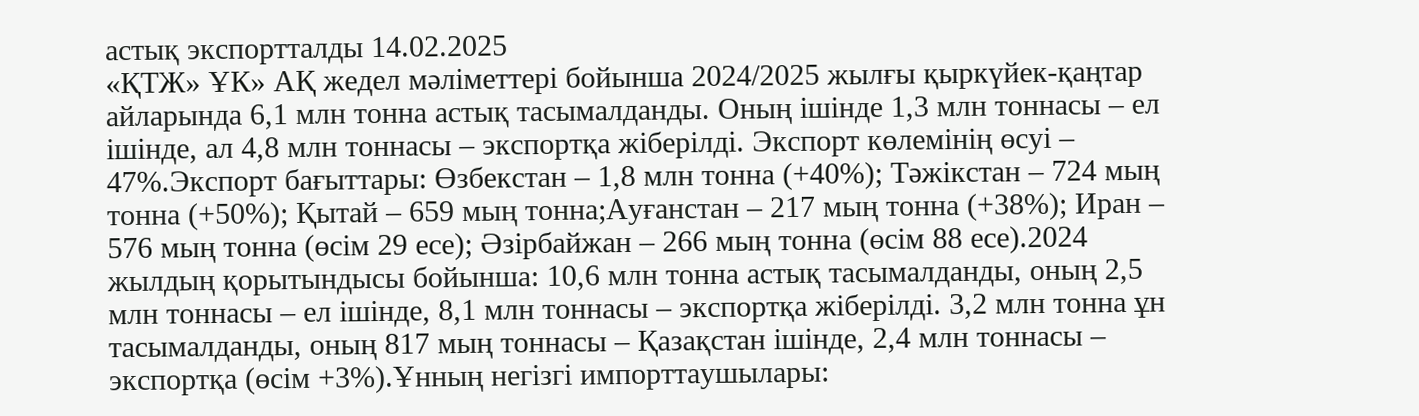астық экспортталды 14.02.2025
«ҚТЖ» ҰК» АҚ жедел мәліметтері бойынша 2024/2025 жылғы қыркүйек-қаңтар айларында 6,1 млн тонна астық тасымалданды. Оның ішінде 1,3 млн тоннасы – ел ішінде, ал 4,8 млн тоннасы – экспортқа жіберілді. Экспорт көлемінің өсуі – 47%.Экспорт бағыттары: Өзбекстан – 1,8 млн тонна (+40%); Тәжікстан – 724 мың тонна (+50%); Қытай – 659 мың тонна;Ауғанстан – 217 мың тонна (+38%); Иран – 576 мың тонна (өсім 29 есе); Әзірбайжан – 266 мың тонна (өсім 88 есе).2024 жылдың қорытындысы бойынша: 10,6 млн тонна астық тасымалданды, оның 2,5 млн тоннасы – ел ішінде, 8,1 млн тоннасы – экспортқа жіберілді. 3,2 млн тонна ұн тасымалданды, оның 817 мың тоннасы – Қазақстан ішінде, 2,4 млн тоннасы – экспортқа (өсім +3%).Ұнның негізгі импорттаушылары: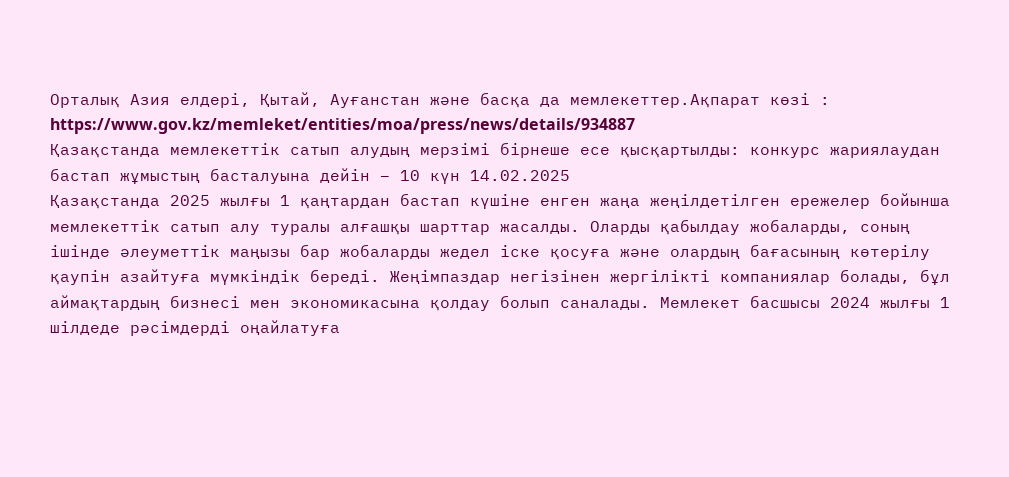Орталық Азия елдері, Қытай, Ауғанстан және басқа да мемлекеттер.Ақпарат көзі : https://www.gov.kz/memleket/entities/moa/press/news/details/934887
Қазақстанда мемлекеттік сатып алудың мерзімі бірнеше есе қысқартылды: конкурс жариялаудан бастап жұмыстың басталуына дейін – 10 күн 14.02.2025
Қазақстанда 2025 жылғы 1 қаңтардан бастап күшіне енген жаңа жеңілдетілген ережелер бойынша мемлекеттік сатып алу туралы алғашқы шарттар жасалды. Оларды қабылдау жобаларды, соның ішінде әлеуметтік маңызы бар жобаларды жедел іске қосуға және олардың бағасының көтерілу қаупін азайтуға мүмкіндік береді. Жеңімпаздар негізінен жергілікті компаниялар болады, бұл аймақтардың бизнесі мен экономикасына қолдау болып саналады. Мемлекет басшысы 2024 жылғы 1 шілдеде рәсімдерді оңайлатуға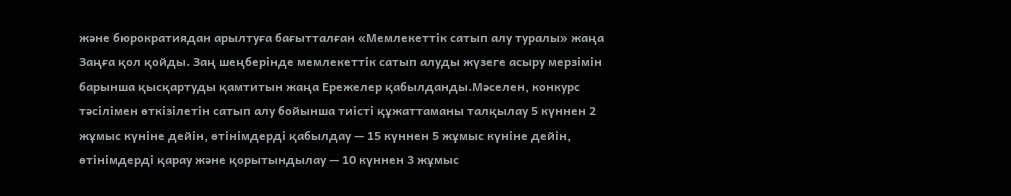және бюрократиядан арылтуға бағытталған «Мемлекеттік сатып алу туралы» жаңа Заңға қол қойды. Заң шеңберінде мемлекеттік сатып алуды жүзеге асыру мерзімін барынша қысқартуды қамтитын жаңа Ережелер қабылданды.Мәселен, конкурс тәсілімен өткізілетін сатып алу бойынша тиісті құжаттаманы талқылау 5 күннен 2 жұмыс күніне дейін, өтінімдерді қабылдау — 15 күннен 5 жұмыс күніне дейін, өтінімдерді қарау және қорытындылау — 10 күннен 3 жұмыс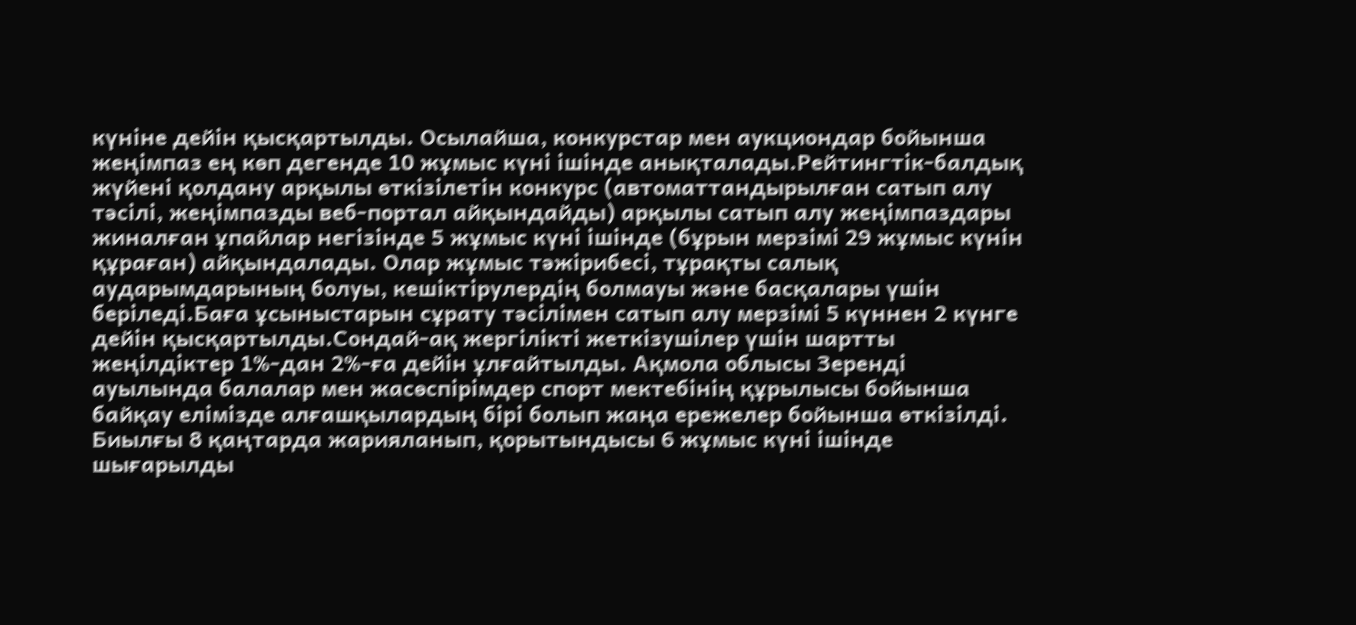күніне дейін қысқартылды. Осылайша, конкурстар мен аукциондар бойынша жеңімпаз ең көп дегенде 10 жұмыс күні ішінде анықталады.Рейтингтік-балдық жүйені қолдану арқылы өткізілетін конкурс (автоматтандырылған сатып алу тәсілі, жеңімпазды веб-портал айқындайды) арқылы сатып алу жеңімпаздары жиналған ұпайлар негізінде 5 жұмыс күні ішінде (бұрын мерзімі 29 жұмыс күнін құраған) айқындалады. Олар жұмыс тәжірибесі, тұрақты салық аударымдарының болуы, кешіктірулердің болмауы және басқалары үшін беріледі.Баға ұсыныстарын сұрату тәсілімен сатып алу мерзімі 5 күннен 2 күнге дейін қысқартылды.Сондай-ақ жергілікті жеткізушілер үшін шартты жеңілдіктер 1%-дан 2%-ға дейін ұлғайтылды. Ақмола облысы Зеренді ауылында балалар мен жасөспірімдер спорт мектебінің құрылысы бойынша байқау елімізде алғашқылардың бірі болып жаңа ережелер бойынша өткізілді. Биылғы 8 қаңтарда жарияланып, қорытындысы 6 жұмыс күні ішінде шығарылды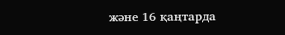және 16 қаңтарда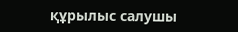құрылыс салушы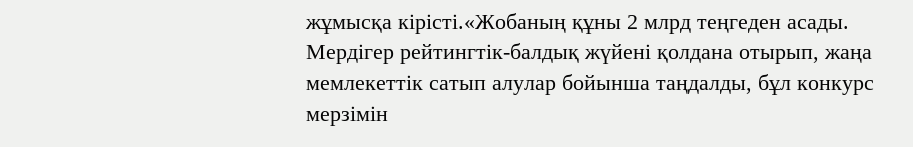жұмысқа кірісті.«Жобаның құны 2 млрд теңгеден асады. Мердігер рейтингтік-балдық жүйені қолдана отырып, жаңа мемлекеттік сатып алулар бойынша таңдалды, бұл конкурс мерзімін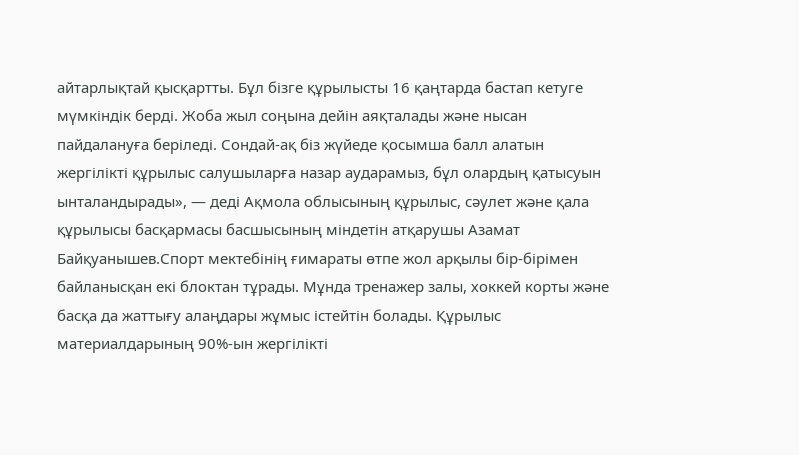айтарлықтай қысқартты. Бұл бізге құрылысты 16 қаңтарда бастап кетуге мүмкіндік берді. Жоба жыл соңына дейін аяқталады және нысан пайдалануға беріледі. Сондай-ақ біз жүйеде қосымша балл алатын жергілікті құрылыс салушыларға назар аударамыз, бұл олардың қатысуын ынталандырады», — деді Ақмола облысының құрылыс, сәулет және қала құрылысы басқармасы басшысының міндетін атқарушы Азамат Байқуанышев.Спорт мектебінің ғимараты өтпе жол арқылы бір-бірімен байланысқан екі блоктан тұрады. Мұнда тренажер залы, хоккей корты және басқа да жаттығу алаңдары жұмыс істейтін болады. Құрылыс материалдарының 90%-ын жергілікті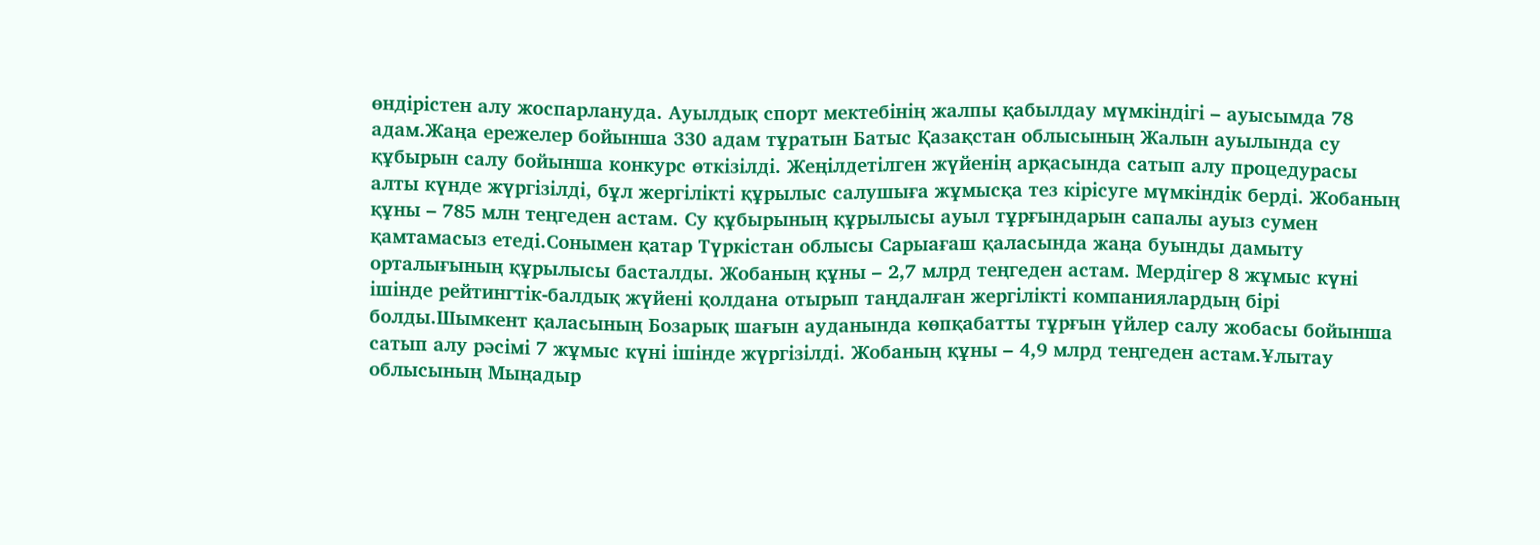өндірістен алу жоспарлануда. Ауылдық спорт мектебінің жалпы қабылдау мүмкіндігі – ауысымда 78 адам.Жаңа ережелер бойынша 330 адам тұратын Батыс Қазақстан облысының Жалын ауылында су құбырын салу бойынша конкурс өткізілді. Жеңілдетілген жүйенің арқасында сатып алу процедурасы алты күнде жүргізілді, бұл жергілікті құрылыс салушыға жұмысқа тез кірісуге мүмкіндік берді. Жобаның құны – 785 млн теңгеден астам. Су құбырының құрылысы ауыл тұрғындарын сапалы ауыз сумен қамтамасыз етеді.Сонымен қатар Түркістан облысы Сарыағаш қаласында жаңа буынды дамыту орталығының құрылысы басталды. Жобаның құны – 2,7 млрд теңгеден астам. Мердігер 8 жұмыс күні ішінде рейтингтік-балдық жүйені қолдана отырып таңдалған жергілікті компаниялардың бірі болды.Шымкент қаласының Бозарық шағын ауданында көпқабатты тұрғын үйлер салу жобасы бойынша сатып алу рәсімі 7 жұмыс күні ішінде жүргізілді. Жобаның құны – 4,9 млрд теңгеден астам.Ұлытау облысының Мыңадыр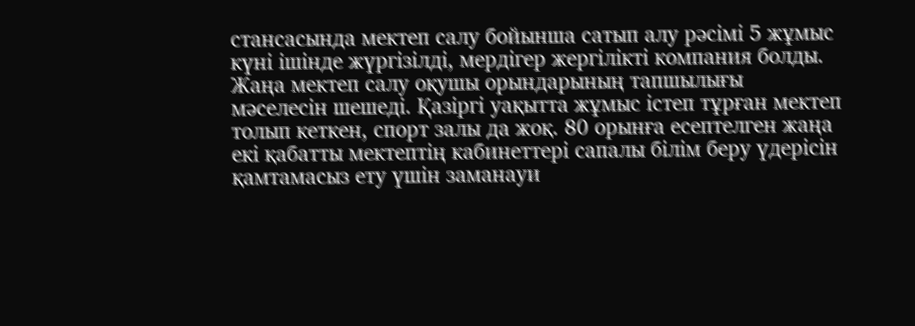стансасында мектеп салу бойынша сатып алу рәсімі 5 жұмыс күні ішінде жүргізілді, мердігер жергілікті компания болды. Жаңа мектеп салу оқушы орындарының тапшылығы мәселесін шешеді. Қазіргі уақытта жұмыс істеп тұрған мектеп толып кеткен, спорт залы да жоқ. 80 орынға есептелген жаңа екі қабатты мектептің кабинеттері сапалы білім беру үдерісін қамтамасыз ету үшін заманауи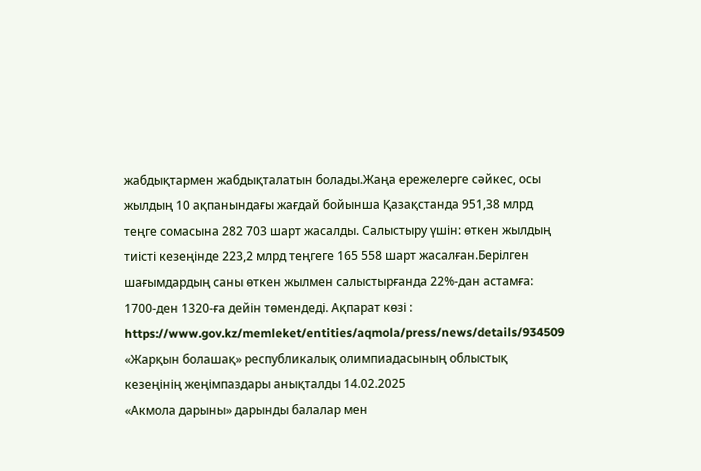жабдықтармен жабдықталатын болады.Жаңа ережелерге сәйкес, осы жылдың 10 ақпанындағы жағдай бойынша Қазақстанда 951,38 млрд теңге сомасына 282 703 шарт жасалды. Салыстыру үшін: өткен жылдың тиісті кезеңінде 223,2 млрд теңгеге 165 558 шарт жасалған.Берілген шағымдардың саны өткен жылмен салыстырғанда 22%-дан астамға: 1700-ден 1320-ға дейін төмендеді. Ақпарат көзі : https://www.gov.kz/memleket/entities/aqmola/press/news/details/934509
«Жарқын болашақ» республикалық олимпиадасының облыстық кезеңінің жеңімпаздары анықталды 14.02.2025
«Акмола дарыны» дарынды балалар мен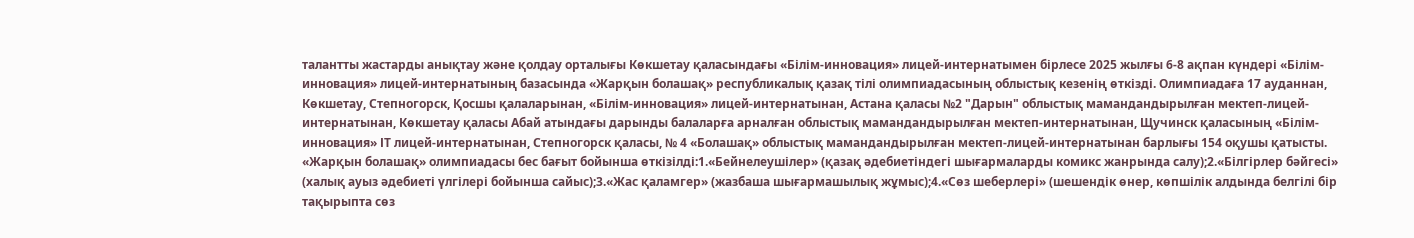талантты жастарды анықтау және қолдау орталығы Көкшетау қаласындағы «Білім-инновация» лицей-интернатымен бірлесе 2025 жылғы 6-8 ақпан күндері «Білім-инновация» лицей-интернатының базасында «Жарқын болашақ» республикалық қазақ тілі олимпиадасының облыстық кезенің өткізді. Олимпиадаға 17 ауданнан, Көкшетау, Степногорск, Қосшы қалаларынан, «Білім-инновация» лицей-интернатынан, Астана қаласы №2 "Дарын" облыстық мамандандырылған мектеп-лицей-интернатынан, Көкшетау қаласы Абай атындағы дарынды балаларға арналған облыстық мамандандырылған мектеп-интернатынан, Щучинск қаласының «Білім-инновация» ІТ лицей-интернатынан, Степногорск қаласы, № 4 «Болашақ» облыстық мамандандырылған мектеп-лицей-интернатынан барлығы 154 оқушы қатысты. «Жарқын болашақ» олимпиадасы бес бағыт бойынша өткізілді:1.«Бейнелеушілер» (қазақ әдебиетіндегі шығармаларды комикс жанрында салу);2.«Білгірлер бәйгесі» (халық ауыз әдебиеті үлгілері бойынша сайыс);3.«Жас қаламгер» (жазбаша шығармашылық жұмыс);4.«Сөз шеберлері» (шешендік өнер, көпшілік алдында белгілі бір тақырыпта сөз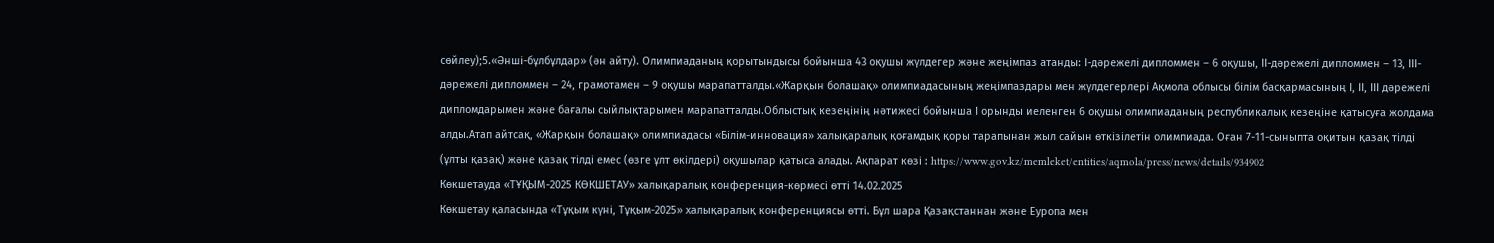сөйлеу);5.«Әнші-бұлбұлдар» (ән айту). Олимпиаданың қорытындысы бойынша 43 оқушы жүлдегер және жеңімпаз атанды: І-дәрежелі дипломмен – 6 оқушы, ІІ-дәрежелі дипломмен – 13, ІІІ-дәрежелі дипломмен – 24, грамотамен – 9 оқушы марапатталды.«Жарқын болашақ» олимпиадасының жеңімпаздары мен жүлдегерлері Ақмола облысы білім басқармасының І, ІІ, ІІІ дәрежелі дипломдарымен және бағалы сыйлықтарымен марапатталды.Облыстық кезеңінің нәтижесі бойынша І орынды иеленген 6 оқушы олимпиаданың республикалық кезеңіне қатысуға жолдама алды.Атап айтсақ, «Жарқын болашақ» олимпиадасы «Білім-инновация» халықаралық қоғамдық қоры тарапынан жыл сайын өткізілетін олимпиада. Оған 7-11-сыныпта оқитын қазақ тілді (ұлты қазақ) және қазақ тілді емес (өзге ұлт өкілдері) оқушылар қатыса алады. Ақпарат көзі : https://www.gov.kz/memleket/entities/aqmola/press/news/details/934902
Көкшетауда «ТҰҚЫМ-2025 КӨКШЕТАУ» халықаралық конференция-көрмесі өтті 14.02.2025
Көкшетау қаласында «Тұқым күні, Тұқым-2025» халықаралық конференциясы өтті. Бұл шара Қазақстаннан және Еуропа мен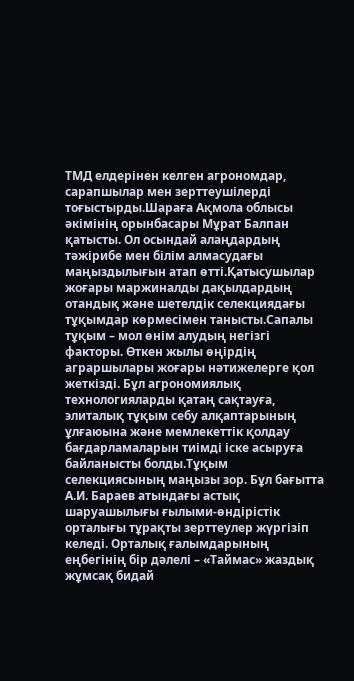ТМД елдерінен келген агрономдар, сарапшылар мен зерттеушілерді тоғыстырды.Шараға Ақмола облысы әкімінің орынбасары Мұрат Балпан қатысты. Ол осындай алаңдардың тәжірибе мен білім алмасудағы маңыздылығын атап өтті.Қатысушылар жоғары маржиналды дақылдардың отандық және шетелдік селекциядағы тұқымдар көрмесімен танысты.Сапалы тұқым – мол өнім алудың негізгі факторы. Өткен жылы өңірдің аграршылары жоғары нәтижелерге қол жеткізді. Бұл агрономиялық технологияларды қатаң сақтауға, элиталық тұқым себу алқаптарының ұлғаюына және мемлекеттік қолдау бағдарламаларын тиімді іске асыруға байланысты болды.Тұқым селекциясының маңызы зор. Бұл бағытта А.И. Бараев атындағы астық шаруашылығы ғылыми-өндірістік орталығы тұрақты зерттеулер жүргізіп келеді. Орталық ғалымдарының еңбегінің бір дәлелі – «Таймас» жаздық жұмсақ бидай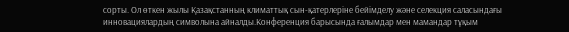сорты. Ол өткен жылы Қазақстанның климаттық сын-қатерлеріне бейімделу және селекция саласындағы инновациялардың символына айналды.Конференция барысында ғалымдар мен мамандар тұқым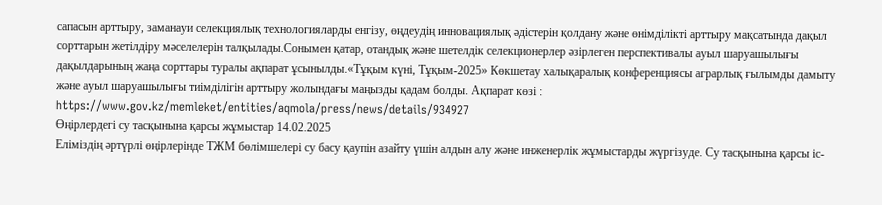сапасын арттыру, заманауи селекциялық технологияларды енгізу, өңдеудің инновациялық әдістерін қолдану және өнімділікті арттыру мақсатында дақыл сорттарын жетілдіру мәселелерін талқылады.Сонымен қатар, отандық және шетелдік селекционерлер әзірлеген перспективалы ауыл шаруашылығы дақылдарының жаңа сорттары туралы ақпарат ұсынылды.«Тұқым күні, Тұқым-2025» Көкшетау халықаралық конференциясы аграрлық ғылымды дамыту және ауыл шаруашылығы тиімділігін арттыру жолындағы маңызды қадам болды. Ақпарат көзі : https://www.gov.kz/memleket/entities/aqmola/press/news/details/934927
Өңірлердегі су тасқынына қарсы жұмыстар 14.02.2025
Еліміздің әртүрлі өңірлерінде ТЖМ бөлімшелері су басу қаупін азайту үшін алдын алу және инженерлік жұмыстарды жүргізуде. Су тасқынына қарсы іс-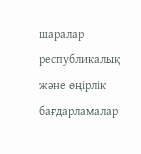шаралар республикалық және өңірлік бағдарламалар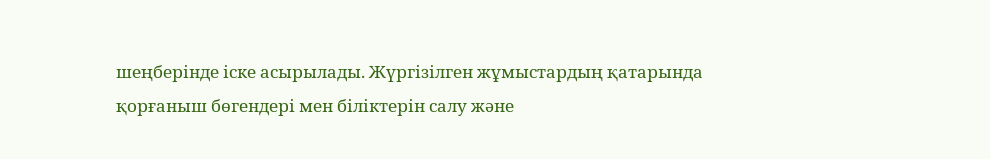шеңберінде іске асырылады. Жүргізілген жұмыстардың қатарында қорғаныш бөгендері мен біліктерін салу және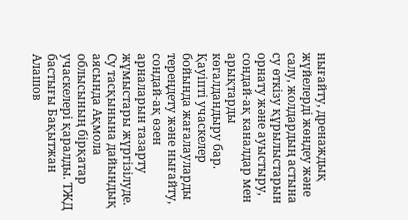нығайту, дренаждық жүйелерді жөндеу және салу, жолдардың астына су өткізу құрылыстарын орнату және ауыстыру, сондай-ақ каналдар мен арықтарды көгалдандыру бар. Қауіпті учаскелер бойында жағалауларды тереңдету және нығайту, сондай-ақ өзен арналарын тазарту жұмыстары жүргізілуде. Су тасқынына дайындық аясында Ақмола облысының бірқатар учаскелері қаралды. ТЖД бастығы Бақытжан Алашов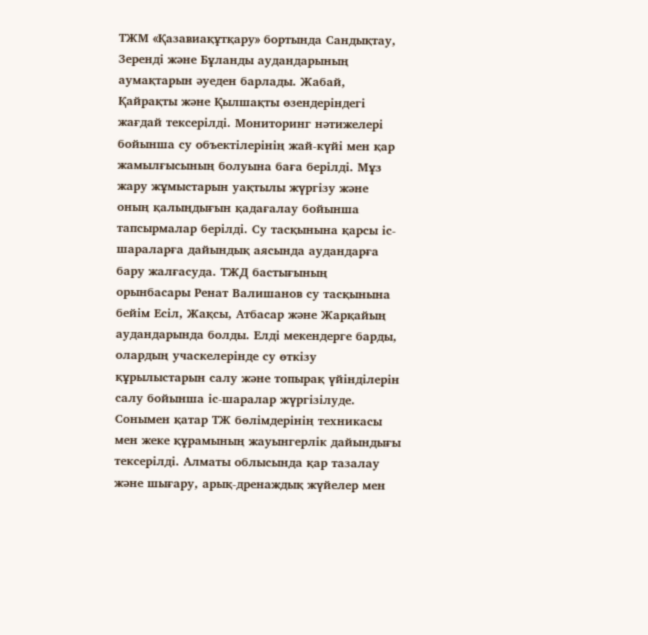ТЖМ «Қазавиақұтқару» бортында Сандықтау, Зеренді және Бұланды аудандарының аумақтарын әуеден барлады. Жабай, Қайрақты және Қылшақты өзендеріндегі жағдай тексерілді. Мониторинг нәтижелері бойынша су объектілерінің жай-күйі мен қар жамылғысының болуына баға берілді. Мұз жару жұмыстарын уақтылы жүргізу және оның қалыңдығын қадағалау бойынша тапсырмалар берілді. Су тасқынына қарсы іс-шараларға дайындық аясында аудандарға бару жалғасуда. ТЖД бастығының орынбасары Ренат Валишанов су тасқынына бейім Есіл, Жақсы, Атбасар және Жарқайың аудандарында болды. Елді мекендерге барды, олардың учаскелерінде су өткізу құрылыстарын салу және топырақ үйінділерін салу бойынша іс-шаралар жүргізілуде. Сонымен қатар ТЖ бөлімдерінің техникасы мен жеке құрамының жауынгерлік дайындығы тексерілді. Алматы облысында қар тазалау және шығару, арық-дренаждық жүйелер мен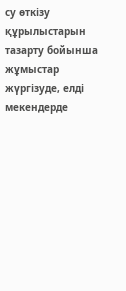су өткізу құрылыстарын тазарту бойынша жұмыстар жүргізуде, елді мекендерде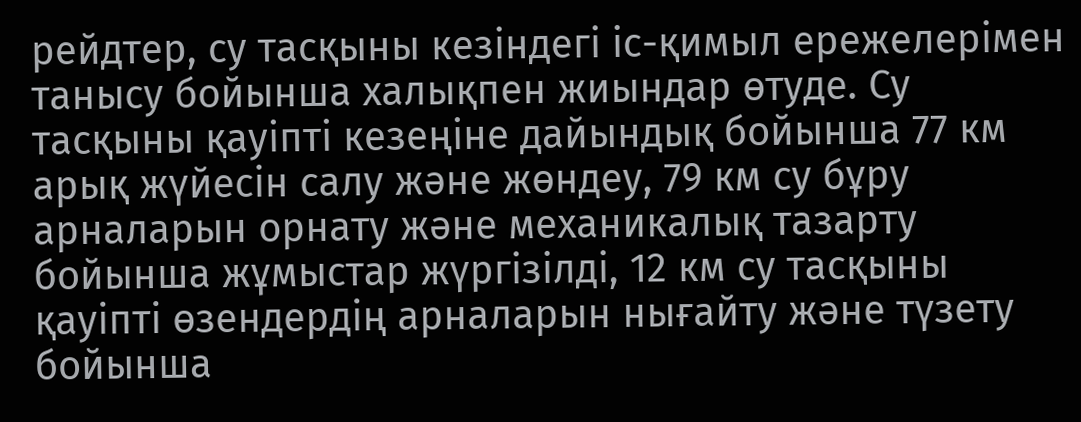рейдтер, су тасқыны кезіндегі іс-қимыл ережелерімен танысу бойынша халықпен жиындар өтуде. Су тасқыны қауіпті кезеңіне дайындық бойынша 77 км арық жүйесін салу және жөндеу, 79 км су бұру арналарын орнату және механикалық тазарту бойынша жұмыстар жүргізілді, 12 км су тасқыны қауіпті өзендердің арналарын нығайту және түзету бойынша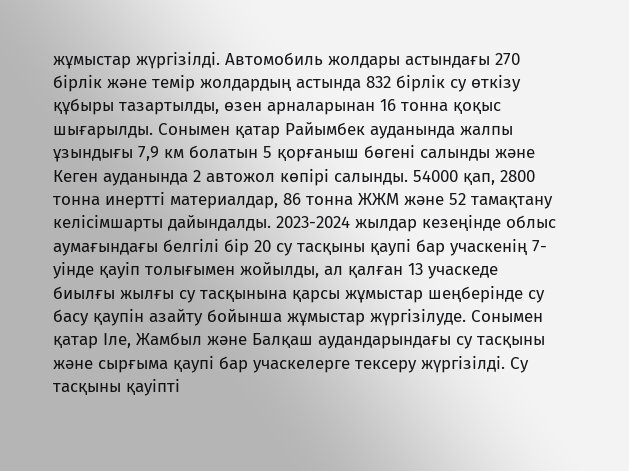жұмыстар жүргізілді. Автомобиль жолдары астындағы 270 бірлік және темір жолдардың астында 832 бірлік су өткізу құбыры тазартылды, өзен арналарынан 16 тонна қоқыс шығарылды. Сонымен қатар Райымбек ауданында жалпы ұзындығы 7,9 км болатын 5 қорғаныш бөгені салынды және Кеген ауданында 2 автожол көпірі салынды. 54000 қап, 2800 тонна инертті материалдар, 86 тонна ЖЖМ және 52 тамақтану келісімшарты дайындалды. 2023-2024 жылдар кезеңінде облыс аумағындағы белгілі бір 20 су тасқыны қаупі бар учаскенің 7-уінде қауіп толығымен жойылды, ал қалған 13 учаскеде биылғы жылғы су тасқынына қарсы жұмыстар шеңберінде су басу қаупін азайту бойынша жұмыстар жүргізілуде. Сонымен қатар Іле, Жамбыл және Балқаш аудандарындағы су тасқыны және сырғыма қаупі бар учаскелерге тексеру жүргізілді. Су тасқыны қауіпті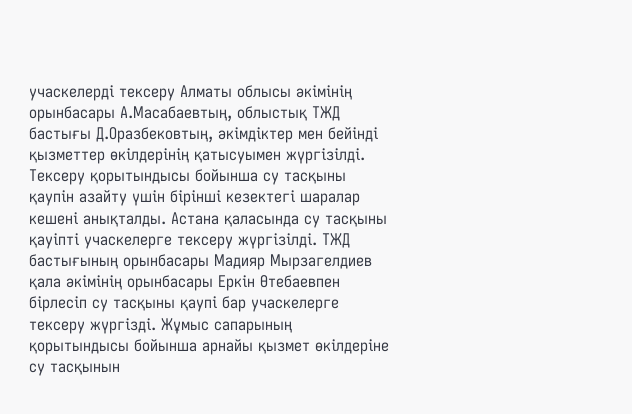учаскелерді тексеру Алматы облысы әкімінің орынбасары А.Масабаевтың, облыстық ТЖД бастығы Д.Оразбековтың, әкімдіктер мен бейінді қызметтер өкілдерінің қатысуымен жүргізілді. Тексеру қорытындысы бойынша су тасқыны қаупін азайту үшін бірінші кезектегі шаралар кешені анықталды. Астана қаласында су тасқыны қауіпті учаскелерге тексеру жүргізілді. ТЖД бастығының орынбасары Мадияр Мырзагелдиев қала әкімінің орынбасары Еркін Өтебаевпен бірлесіп су тасқыны қаупі бар учаскелерге тексеру жүргізді. Жұмыс сапарының қорытындысы бойынша арнайы қызмет өкілдеріне су тасқынын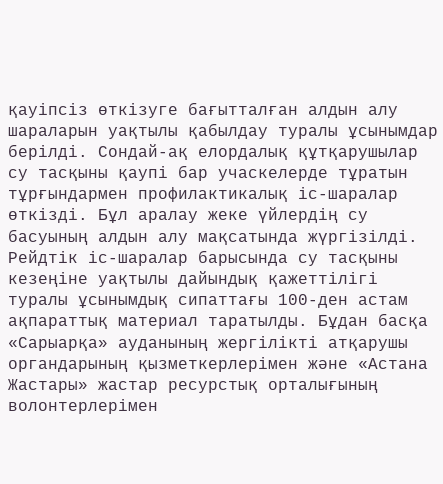қауіпсіз өткізуге бағытталған алдын алу шараларын уақтылы қабылдау туралы ұсынымдар берілді. Сондай-ақ елордалық құтқарушылар су тасқыны қаупі бар учаскелерде тұратын тұрғындармен профилактикалық іс-шаралар өткізді. Бұл аралау жеке үйлердің су басуының алдын алу мақсатында жүргізілді. Рейдтік іс-шаралар барысында су тасқыны кезеңіне уақтылы дайындық қажеттілігі туралы ұсынымдық сипаттағы 100-ден астам ақпараттық материал таратылды. Бұдан басқа «Сарыарқа» ауданының жергілікті атқарушы органдарының қызметкерлерімен және «Астана Жастары» жастар ресурстық орталығының волонтерлерімен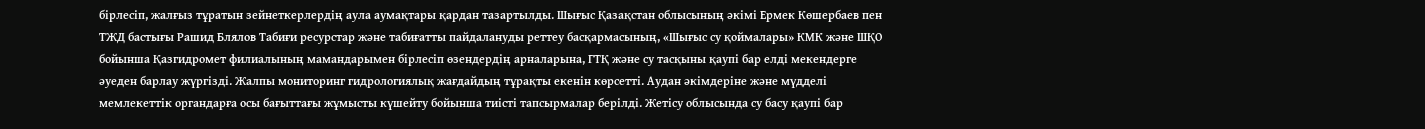бірлесіп, жалғыз тұратын зейнеткерлердің аула аумақтары қардан тазартылды. Шығыс Қазақстан облысының әкімі Ермек Көшербаев пен ТЖД бастығы Рашид Блялов Табиғи ресурстар және табиғатты пайдалануды реттеу басқармасының, «Шығыс су қоймалары» КМК және ШҚО бойынша Қазгидромет филиалының мамандарымен бірлесіп өзендердің арналарына, ГТҚ және су тасқыны қаупі бар елді мекендерге әуеден барлау жүргізді. Жалпы мониторинг гидрологиялық жағдайдың тұрақты екенін көрсетті. Аудан әкімдеріне және мүдделі мемлекеттік органдарға осы бағыттағы жұмысты күшейту бойынша тиісті тапсырмалар берілді. Жетісу облысында су басу қаупі бар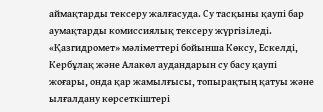аймақтарды тексеру жалғасуда. Су тасқыны қаупі бар аумақтарды комиссиялық тексеру жүргізіледі. «Қазгидромет» мәліметтері бойынша Көксу, Ескелді, Кербұлақ және Алакөл аудандарын су басу қаупі жоғары, онда қар жамылғысы, топырақтың қатуы және ылғалдану көрсеткіштері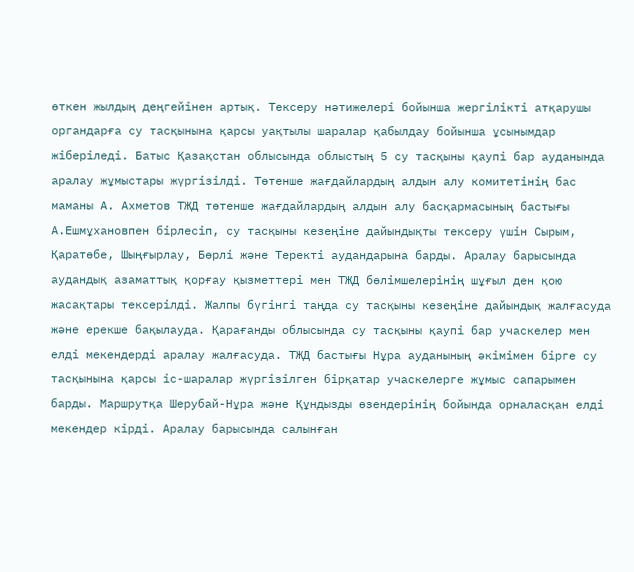өткен жылдың деңгейінен артық. Тексеру нәтижелері бойынша жергілікті атқарушы органдарға су тасқынына қарсы уақтылы шаралар қабылдау бойынша ұсынымдар жіберіледі. Батыс Қазақстан облысында облыстың 5 су тасқыны қаупі бар ауданында аралау жұмыстары жүргізілді. Төтенше жағдайлардың алдын алу комитетінің бас маманы А. Ахметов ТЖД төтенше жағдайлардың алдын алу басқармасының бастығы А.Ешмұхановпен бірлесіп, су тасқыны кезеңіне дайындықты тексеру үшін Сырым, Қаратөбе, Шыңғырлау, Бөрлі және Теректі аудандарына барды. Аралау барысында аудандық азаматтық қорғау қызметтері мен ТЖД бөлімшелерінің шұғыл ден қою жасақтары тексерілді. Жалпы бүгінгі таңда су тасқыны кезеңіне дайындық жалғасуда және ерекше бақылауда. Қарағанды облысында су тасқыны қаупі бар учаскелер мен елді мекендерді аралау жалғасуда. ТЖД бастығы Нұра ауданының әкімімен бірге су тасқынына қарсы іс-шаралар жүргізілген бірқатар учаскелерге жұмыс сапарымен барды. Маршрутқа Шерубай-Нұра және Құндызды өзендерінің бойында орналасқан елді мекендер кірді. Аралау барысында салынған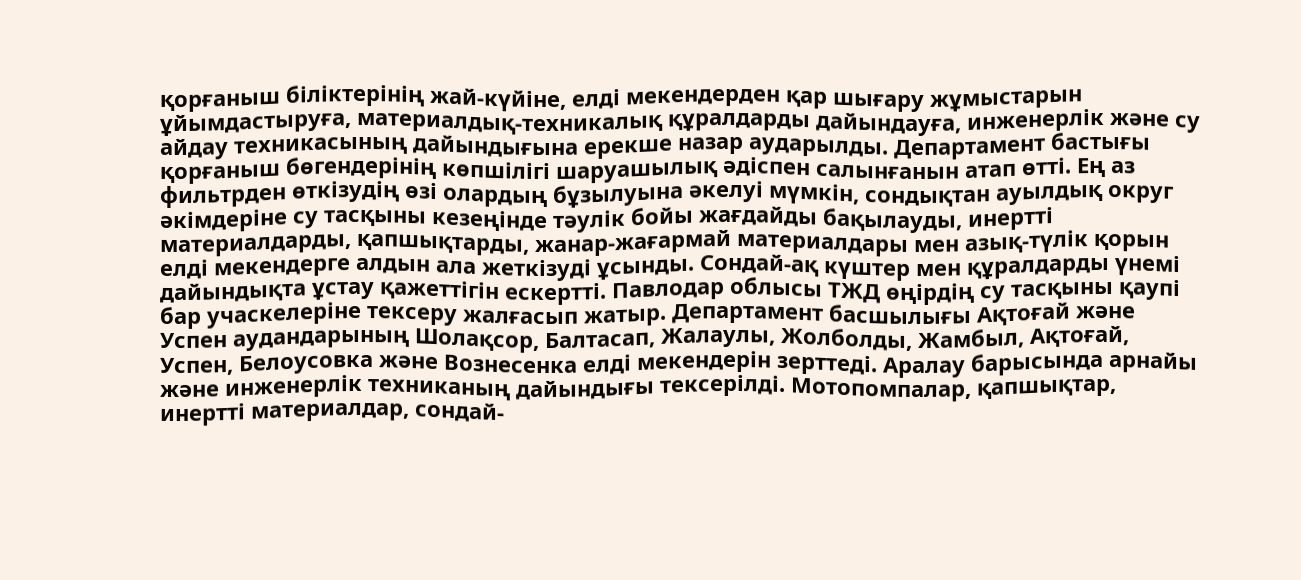қорғаныш біліктерінің жай-күйіне, елді мекендерден қар шығару жұмыстарын ұйымдастыруға, материалдық-техникалық құралдарды дайындауға, инженерлік және су айдау техникасының дайындығына ерекше назар аударылды. Департамент бастығы қорғаныш бөгендерінің көпшілігі шаруашылық әдіспен салынғанын атап өтті. Ең аз фильтрден өткізудің өзі олардың бұзылуына әкелуі мүмкін, сондықтан ауылдық округ әкімдеріне су тасқыны кезеңінде тәулік бойы жағдайды бақылауды, инертті материалдарды, қапшықтарды, жанар-жағармай материалдары мен азық-түлік қорын елді мекендерге алдын ала жеткізуді ұсынды. Сондай-ақ күштер мен құралдарды үнемі дайындықта ұстау қажеттігін ескертті. Павлодар облысы ТЖД өңірдің су тасқыны қаупі бар учаскелеріне тексеру жалғасып жатыр. Департамент басшылығы Ақтоғай және Успен аудандарының Шолақсор, Балтасап, Жалаулы, Жолболды, Жамбыл, Ақтоғай, Успен, Белоусовка және Вознесенка елді мекендерін зерттеді. Аралау барысында арнайы және инженерлік техниканың дайындығы тексерілді. Мотопомпалар, қапшықтар, инертті материалдар, сондай-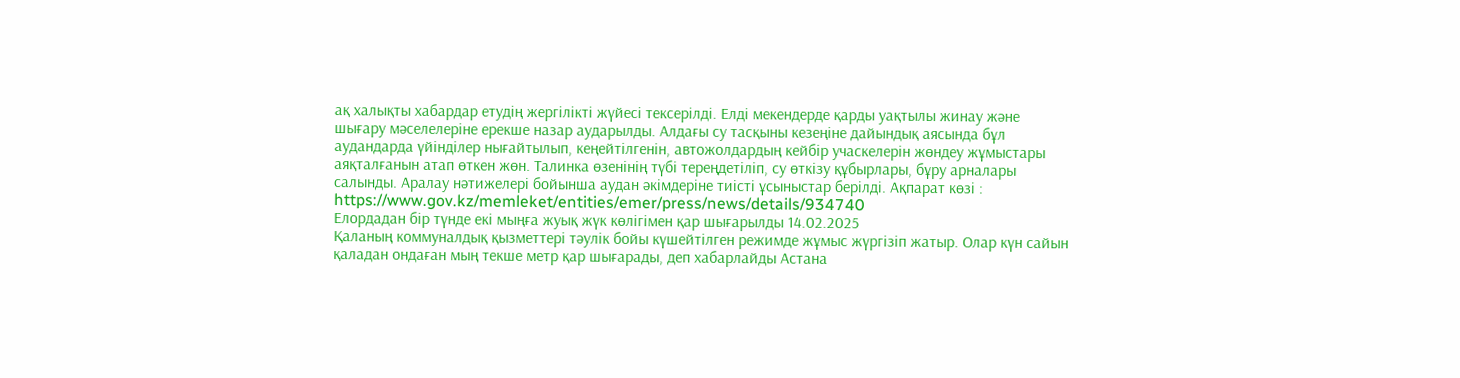ақ халықты хабардар етудің жергілікті жүйесі тексерілді. Елді мекендерде қарды уақтылы жинау және шығару мәселелеріне ерекше назар аударылды. Алдағы су тасқыны кезеңіне дайындық аясында бұл аудандарда үйінділер нығайтылып, кеңейтілгенін, автожолдардың кейбір учаскелерін жөндеу жұмыстары аяқталғанын атап өткен жөн. Талинка өзенінің түбі тереңдетіліп, су өткізу құбырлары, бұру арналары салынды. Аралау нәтижелері бойынша аудан әкімдеріне тиісті ұсыныстар берілді. Ақпарат көзі : https://www.gov.kz/memleket/entities/emer/press/news/details/934740
Елордадан бір түнде екі мыңға жуық жүк көлігімен қар шығарылды 14.02.2025
Қаланың коммуналдық қызметтері тәулік бойы күшейтілген режимде жұмыс жүргізіп жатыр. Олар күн сайын қаладан ондаған мың текше метр қар шығарады, деп хабарлайды Астана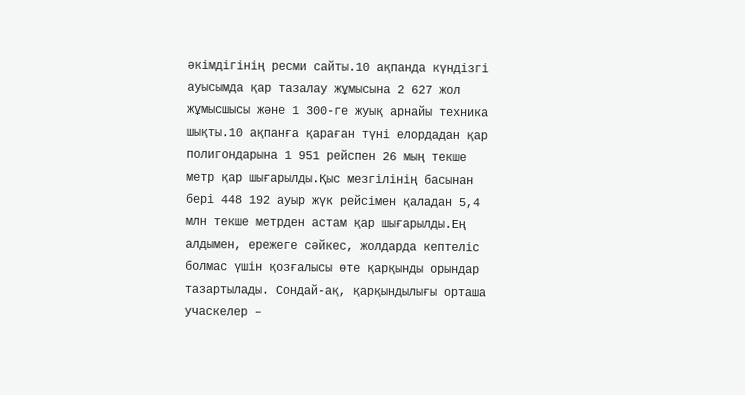әкімдігінің ресми сайты.10 ақпанда күндізгі ауысымда қар тазалау жұмысына 2 627 жол жұмысшысы және 1 300-ге жуық арнайы техника шықты.10 ақпанға қараған түні елордадан қар полигондарына 1 951 рейспен 26 мың текше метр қар шығарылды.Қыс мезгілінің басынан бері 448 192 ауыр жүк рейсімен қаладан 5,4 млн текше метрден астам қар шығарылды.Ең алдымен, ережеге сәйкес, жолдарда кептеліс болмас үшін қозғалысы өте қарқынды орындар тазартылады. Сондай-ақ, қарқындылығы орташа учаскелер –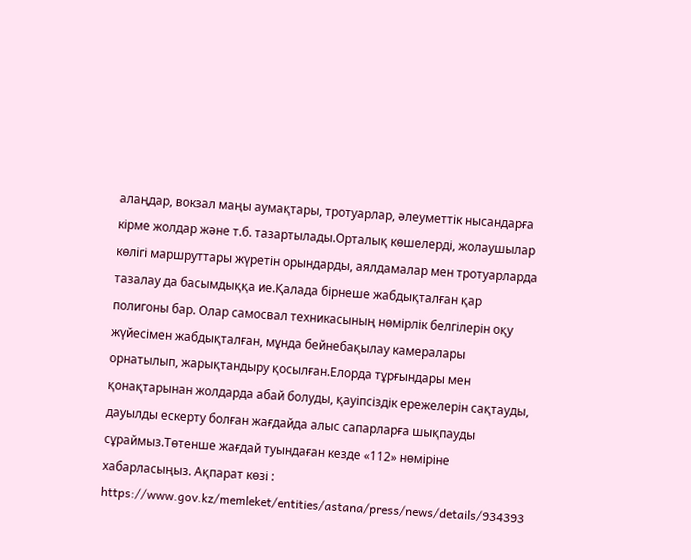алаңдар, вокзал маңы аумақтары, тротуарлар, әлеуметтік нысандарға кірме жолдар және т.б. тазартылады.Орталық көшелерді, жолаушылар көлігі маршруттары жүретін орындарды, аялдамалар мен тротуарларда тазалау да басымдыққа ие.Қалада бірнеше жабдықталған қар полигоны бар. Олар самосвал техникасының нөмірлік белгілерін оқу жүйесімен жабдықталған, мұнда бейнебақылау камералары орнатылып, жарықтандыру қосылған.Елорда тұрғындары мен қонақтарынан жолдарда абай болуды, қауіпсіздік ережелерін сақтауды, дауылды ескерту болған жағдайда алыс сапарларға шықпауды сұраймыз.Төтенше жағдай туындаған кезде «112» нөміріне хабарласыңыз. Ақпарат көзі : https://www.gov.kz/memleket/entities/astana/press/news/details/934393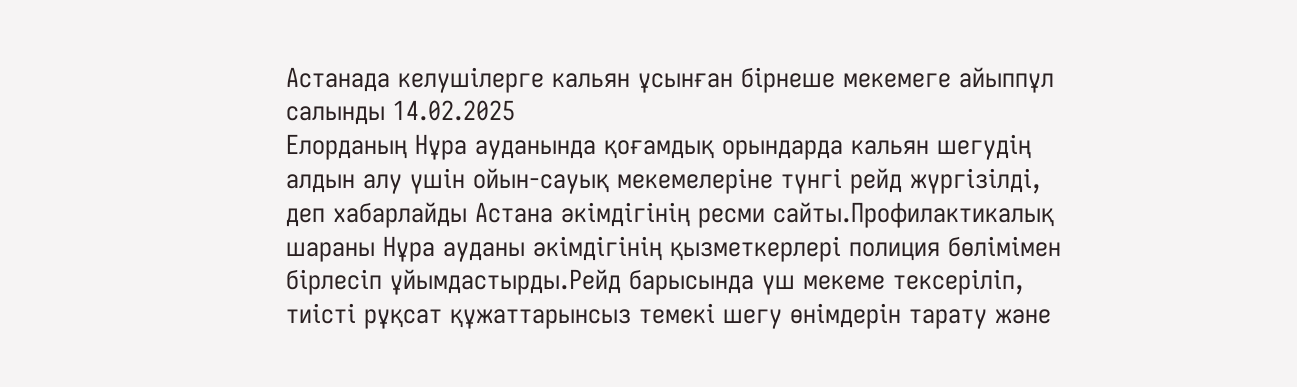Астанада келушілерге кальян ұсынған бірнеше мекемеге айыппұл салынды 14.02.2025
Елорданың Нұра ауданында қоғамдық орындарда кальян шегудің алдын алу үшін ойын-сауық мекемелеріне түнгі рейд жүргізілді, деп хабарлайды Астана әкімдігінің ресми сайты.Профилактикалық шараны Нұра ауданы әкімдігінің қызметкерлері полиция бөлімімен бірлесіп ұйымдастырды.Рейд барысында үш мекеме тексеріліп, тиісті рұқсат құжаттарынсыз темекі шегу өнімдерін тарату және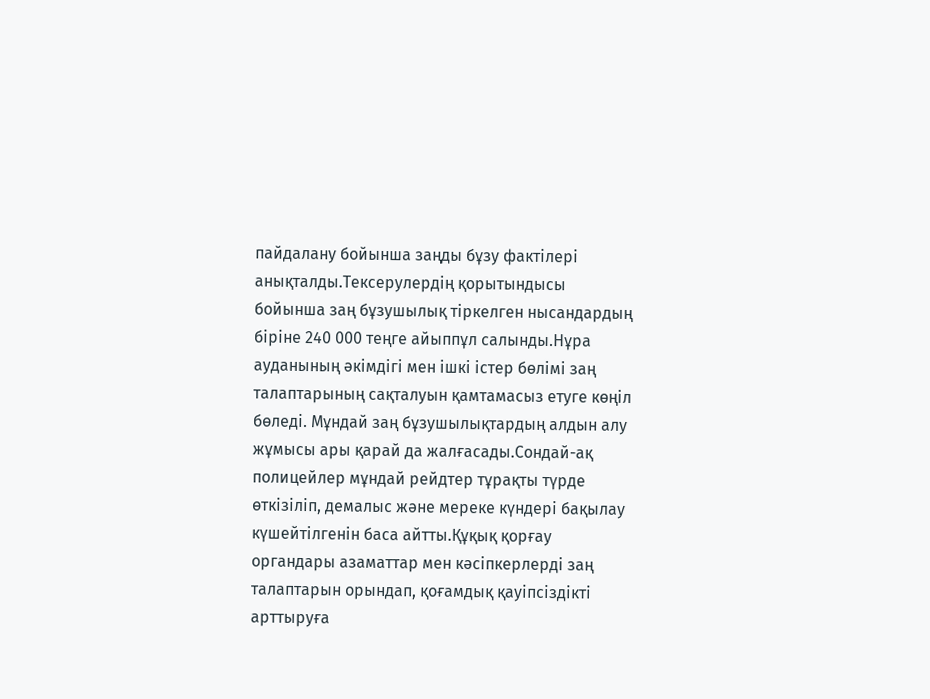пайдалану бойынша заңды бұзу фактілері анықталды.Тексерулердің қорытындысы бойынша заң бұзушылық тіркелген нысандардың біріне 240 000 теңге айыппұл салынды.Нұра ауданының әкімдігі мен ішкі істер бөлімі заң талаптарының сақталуын қамтамасыз етуге көңіл бөледі. Мұндай заң бұзушылықтардың алдын алу жұмысы ары қарай да жалғасады.Сондай-ақ полицейлер мұндай рейдтер тұрақты түрде өткізіліп, демалыс және мереке күндері бақылау күшейтілгенін баса айтты.Құқық қорғау органдары азаматтар мен кәсіпкерлерді заң талаптарын орындап, қоғамдық қауіпсіздікті арттыруға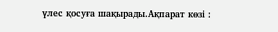үлес қосуға шақырады.Ақпарат көзі :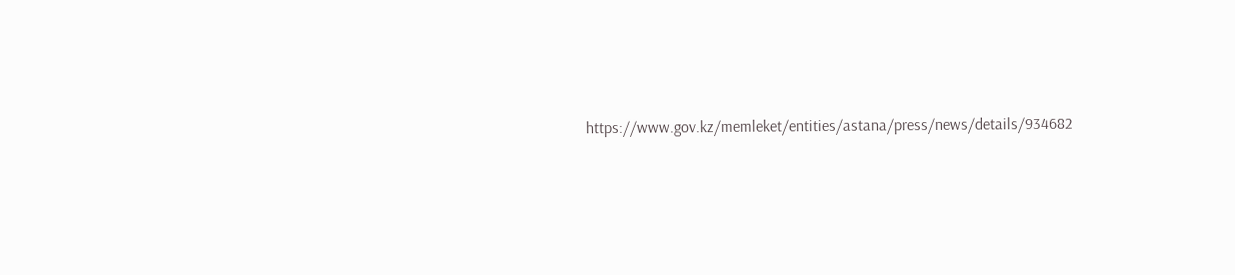https://www.gov.kz/memleket/entities/astana/press/news/details/934682